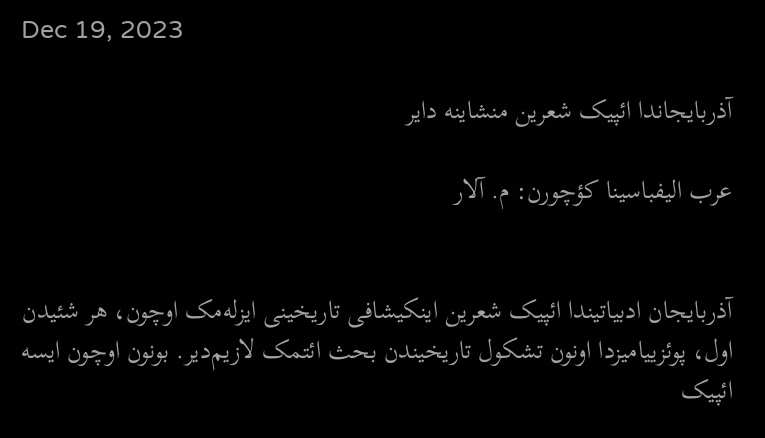Dec 19, 2023

آذربايجاندا ائپیک شعرين منشاینه دایر

عرب اليفباسينا کؤچورن: م. آلار


آذربایجان ادبیاتیندا ائپیک شعرین اینکیشافی تاریخینی ایزله‌مک اوچون، هر شئیدن اول، پوئزییامیزدا اونون تشکول تاریخیندن بحث ائتمک لازیم‌دیر. بونون اوچون ایسه ائپیک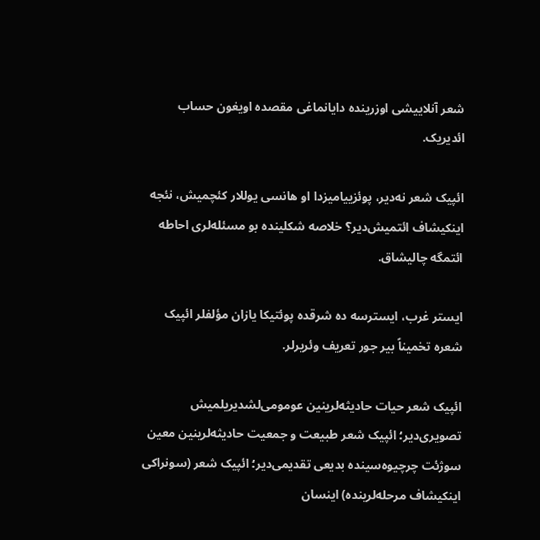شعر آنلاییشی اوزرینده دایانماغی مقصده اویغون حساب ائدیریک.

ائپیک شعر نه‌دیر، پوئزییامیزدا او هانسی یوللار کئچمیش، نئجه اینکیشاف ائتمیش‌دیر؟ خلاصه شکلینده بو مسئله‌لری احاطه ائتمگه چالیشاق.

ایستر غرب، ایسترسه ده شرقده پوئتیکا یازان مؤلفلر ائپيک شعره تخمیناً بیر جور تعريف وئریرلر.

ائپیک شعر حیات حاديثه‌لرینین عومومی‌لشدیریلمیش تصویری‌دیر؛ ائپیک شعر طبیعت و جمعیت حاديثه‌لرینین معین سوژئت چرچیوه‌سینده بدیعی تقديمی‌دیر؛ ائپیک شعر (سونراکی اینکیشاف مرحله‌لرینده) اینسان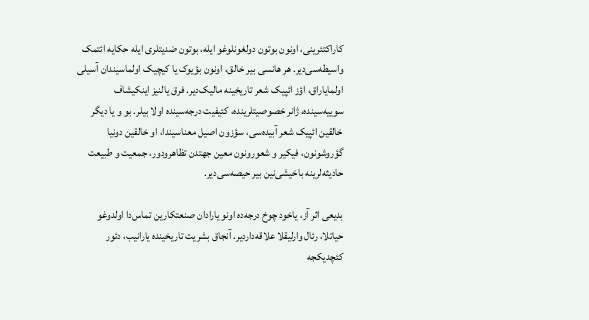کاراکتئرینی، اونون بوتون دولغونلوغو ایله، بوتون ضدیتلری ایله حکایه ائتمک واسیطه‌سی‌دیر. هر هانسى بیر خالق، اونون بؤیوک یا کیچیک اولماسیندان آسيلى اولمایاراق، اؤز ائپیک شعر تاریخینه مالیک‌دیر. فرق یالنیز اینکیشاف سوییه‌سینده، ژانر خصوصیتلرینده، کئیفیت درجه‌سینده اولا بیلر. بو و یا دیگر خالقین ائپیک شعر آبيده‌سی، سؤزون اصیل معناسیندا، او خالقین دونیا گؤروشونون، فیکیر و شعورونون معین جهتدن تظاهرودور، جمعیت و طبیعت حاديثه‌لرینه باخیشی‌نین بیر حيصه‌سی‌دیر.

بدیعی اثر آز، یاخود چوخ درجه‌ده اونو یارادان صنعتکارین تماس‌دا اولدوغو حیاتلا، رئال وارلیقلا علاقه‌داردیر. آنجاق بشریت تاریخینده یارانیب، دئور کئچدیکجه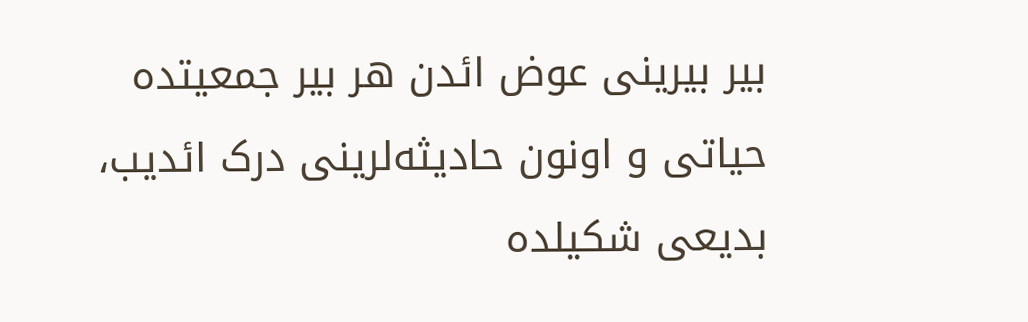بیر بیرینی عوض ائد‌ن هر بیر جمعیتده حیاتی و اونون حاديثه‌لرینی درک ائدیب، بدیعی شکیلده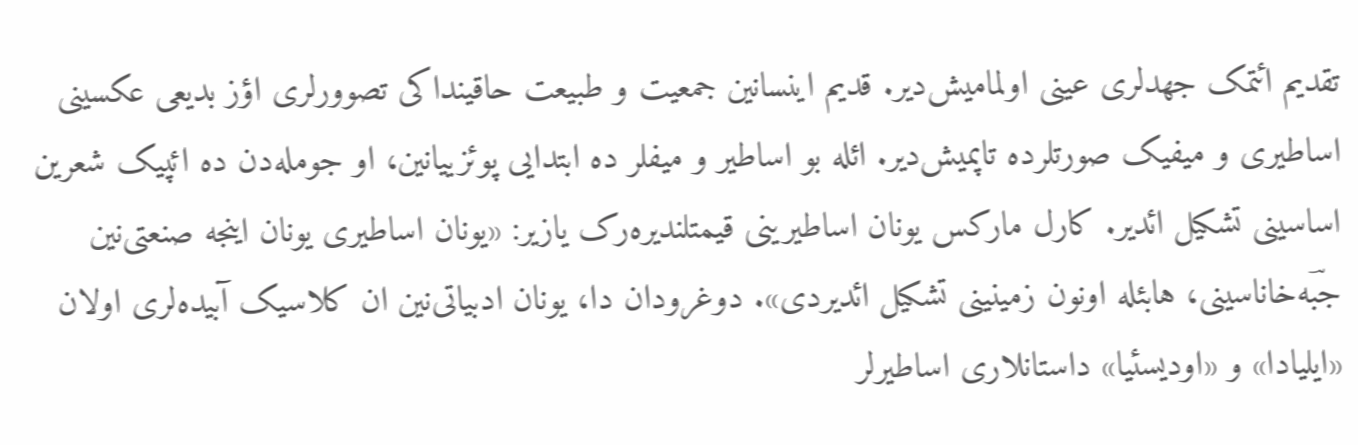تقدیم ائتمک جهدلری عینی اولمامیش‌دیر. قدیم اینسانین جمعیت و طبیعت حاقینداکی تصوورلری اؤز بدیعی عکسینی اساطیری و میفیک صورتلرده تاپمیش‌دیر. ائله بو اساطير و میفلر ده ابتدايى پوئزییانین، او جومله‌دن ده ائپیک شعرین اساسینی تشکیل ائدیر. کارل مارکس یونان اساطيرینی قیمتلندیره‌رک یازیر: «یونان اساطيری یونان اینجه صنعتی‌نین جبؔه‌خاناسینی، هابئله اونون زمینینی تشکیل ائدیردی». دوغرودان دا، یونان ادبیاتی‌نین ان کلاسیک آبيده‌لری اولان «ایلیادا» و «اودیسئیا» داستانلاری اساطيرلر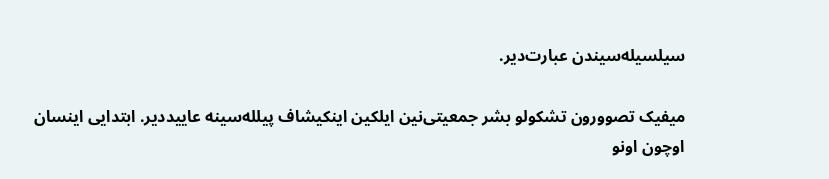سیلسیله‌سیندن عبارت‌دیر.

میفیک تصوورون تشکولو بشر جمعیتی‌نین ایلکین اینکیشاف پیلله‌سینه عاییددیر. ابتدايى اینسان اوچون اونو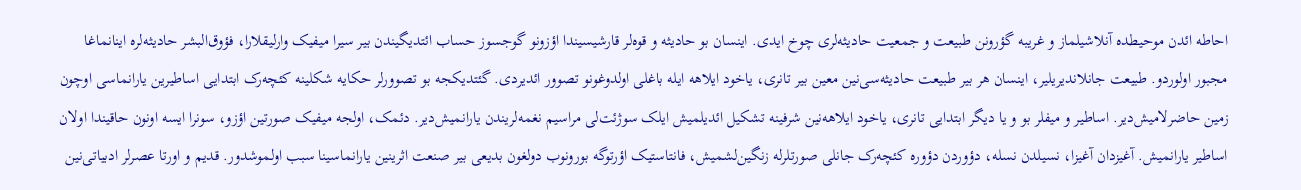احاطه ائد‌ن موحیطده آنلاشیلماز و غریبه گؤرونن طبیعت و جمعیت حاديثه‌لری چوخ ایدی. اینسان بو حاديثه و قوه‌لر قارشيسیندا اؤزونو گوجسوز حساب ائتدیگیندن بیر سیرا میفیک وارلیقلارا، فؤوق‌البشر حاديثه‌لره اینانماغا مجبور اولوردو. طبیعت جانلاندیریلیر، اینسان هر بیر طبیعت حاديثه‌سی‌نین معین بیر تانرى، یاخود ایلاهه ایله باغلی اولدوغونو تصوور ائدیردی. گئتدیکجه بو تصوورلر حکایه شکلینه کئچه‌رک ابتدايی اساطيرین یارانماسی اوچون زمین حاضرلامیش‌دیر. اساطير و میفلر بو و یا ديگر ابتدايى تانرى، یاخود ایلاهه‌نین شرفینه تشکیل ائدیلمیش ایلک سوژئت‌لی مراسیم نغمه‌لریندن یارانمیش‌دیر. دئمک، اولجه میفیک صورتین اؤزو، سونرا ایسه اونون حاقیندا اولان اساطير یارانمیش. آغیزدان آغیزا، نسیلدن نسله، دؤوردن دؤوره کئچه‌رک جانلی صورتلرله زنگین‌لشمیش، فانتاستیک اؤرتوگه بورونوب دولغون بدیعی بیر صنعت اثرینین یارانماسینا سبب اولموشدور. قدیم و اورتا عصرلر ادبیاتی‌نین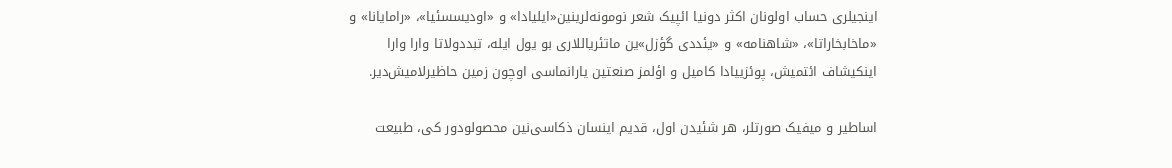اینجیلری حساب اولونان اکثر دونیا ائپیک شعر نومونه‌لرینین«ایلیادا» و «اودیسسئیا»، «رامایانا» و «ماخابخاراتا»، «شاهنامه» و «یئددی گؤزل»ین ماتئریاللاری بو یول ایله، تبددولاتا وارا وارا اینکیشاف ائتمیش، پوئزییادا کامیل و اؤلمز صنعتین یارانماسی اوچون زمین حاظیرلامیش‌دیر.

اساطير و میفیک صورتلر، هر شئيدن اول، قدیم اینسان ذکاسی‌نین محصولودور کی، طبیعت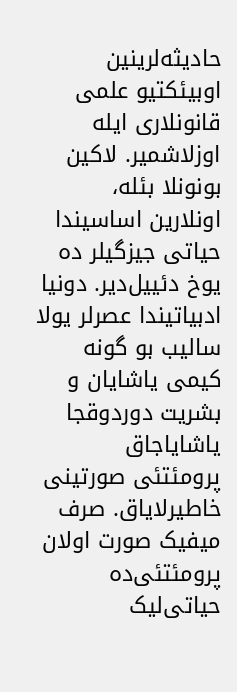حاديثه‌لرینین اوبیئکتیو علمی قانونلاری ایله اوزلاشمیر. لاکین بونونلا بئله، اونلارین اساسیندا حیاتی جیزگیلر ده یوخ دئییل‌دیر. دونیا ادبیاتیندا عصرلر یولا سالیب بو گونه کیمی یاشایان و بشریت دوردوقجا یاشایاجاق پرومئتئی صورتینی خاطیرلایاق. صرف میفیک صورت اولان پرومئتئی‌ده حیاتی‌لیک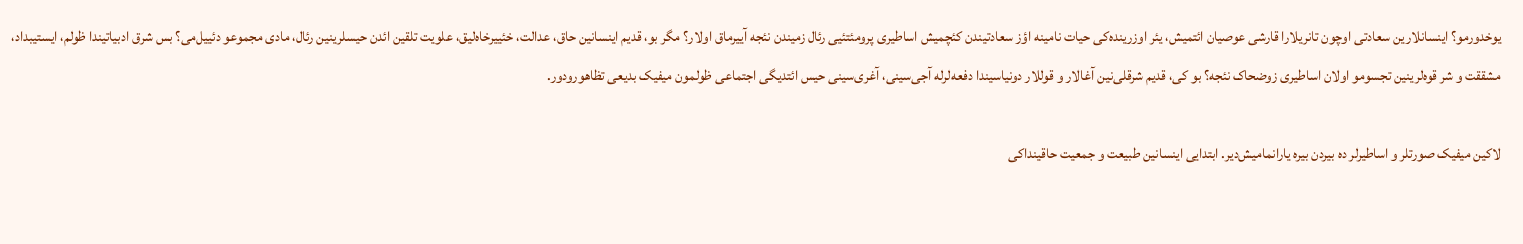یوخدورمو؟ اینسانلارین سعادتی اوچون تانريلارا قارشی عوصیان ائتمیش، یئر اوزرینده‌کی حیات نامینه اؤز سعادتیندن کئچمیش اساطيری پرومئتئیی رئال زمیندن نئجه آییرماق اولار؟ مگر بو، قدیم اینسانین حاق، عدالت، خئییرخاه‌لیق، علویت تلقین ائد‌ن حيسلرینین رئال، مادی مجموعو دئییل‌می؟ بس شرق ادبیاتیندا ظولم، ایستیبداد، مشققت و شر قوه‌لرینین تجسومو اولان اساطيری زوضحاک نئجه؟ بو کی، قدیم شرقلی‌نین آغالار و قوللار دونیاسیندا دفعه‌لرله آجی‌سينی، آغری‌سینی حيس ائتدیگی اجتماعی ظولمون میفیک بدیعی تظاهورودور.

لاکین میفیک صورتلر و اساطيرلر ده بیردن بیره یارانمامیش‌دیر. ابتدايى اینسانین طبیعت و جمعیت حاقینداکی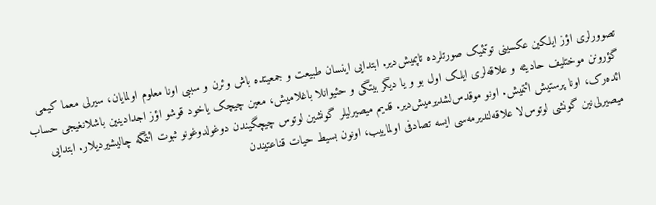تصوورلری اؤز ایلکین عکسینی توتئمیک صورتلرده تاپمیش‌دیر. ابتدايى اینسان طبیعت و جمعیتده باش وئر‌ن و سببی اونا معلوم اولمایان، سیرلی معما کیمی گؤرونن موختلیف حاديثه و علاقه‌لری ایلک اول بو و یا دیگر بیتگی و حئیوانلا باغلامیش، معین چیچک یاخود قوشو اؤز اجدادینین باشلانغیجی حساب ائد‌ه‌رک، اونا پرستیش ائتمیش. اونو موقدس‌لشدیرمیش‌دیر. قدیم ميصيرلیلر گونشین لوتوس چیچگیندن دوغولدوغونو ثبوت ائتمگه چالیشیردیلار. ابتدايى میصیرلی‌نین گونشی لوتوس‌لا علاقه‌لندیرمه‌سی ایسه تصادفی اولماییب، اونون بسیط حیات قناعتیندن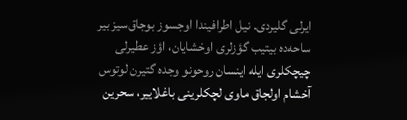ایر‌لی گلیردی. نیل اطرافیندا اوجسوز بوجاق‌سیز بیر ساحه‌ده بیتیب گؤزلری اوخشایان، اؤز عطیرلی چیچکلری ایله اینسان روحونو وجده گتیر‌ن لوتوس آخشام اولجاق ماوی لچکلرینی باغلاییر، سحرین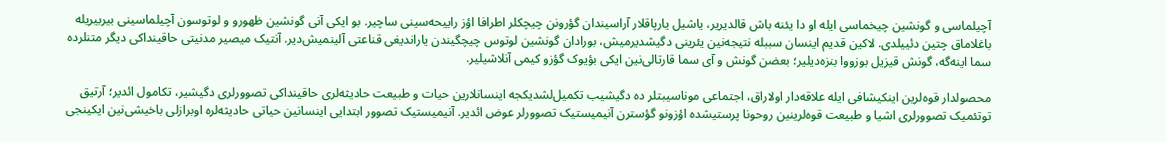آچیلماسی و گونشین چیخماسی ایله او دا یئنه باش قالدیریر، یاشیل یارپاقلار آراسیندان گؤرونن چیچکلر اطرافا اؤز راییحه‌سینی ساچیر. بو ایکی آنی گونشین ظهورو و لوتوسون آچیلماسینی بیربیریله باغلاماق چتین دئییلدی. لاکین قدیم اینسان سببله نتیجه‌نین یئرینی دگیشدیرمیش، بورادان گونشین لوتوس چیچگیندن یاراندیغی قناعتی آلینمیش‌دیر. آنتیک ميصير مدنیتی حاقینداکی دیگر متنلرده سما اینه‌گه، گونش قیزیل بوزووا بنزه‌دیلیر؛ بعضن گونش و آی سما قارتالی‌نین ایکی بؤیوک گؤزو کیمی آنلاشیلیر.

محصولدار قوه‌لرین اینکیشافی ایله علاقه‌دار اولاراق، اجتماعی موناسیبتلر ده دگيشيب تکمیل‌لشدیکجه اینسانلارین حیات و طبیعت حاديثه‌لری حاقینداکی تصوورلری دگیشیر، تکامول ائدیر؛ آرتیق توتئمیک تصوورلری اشیا و طبیعت قوه‌لرینین روحونا پرستیشده اؤزونو گؤسترن آنیمیستیک تصوورلر عوض ائدیر. آنیمیستیک تصوور ابتدايی اینسانین حیاتی حاديثه‌لره اوبرازلی باخیشی‌نین ایکینجی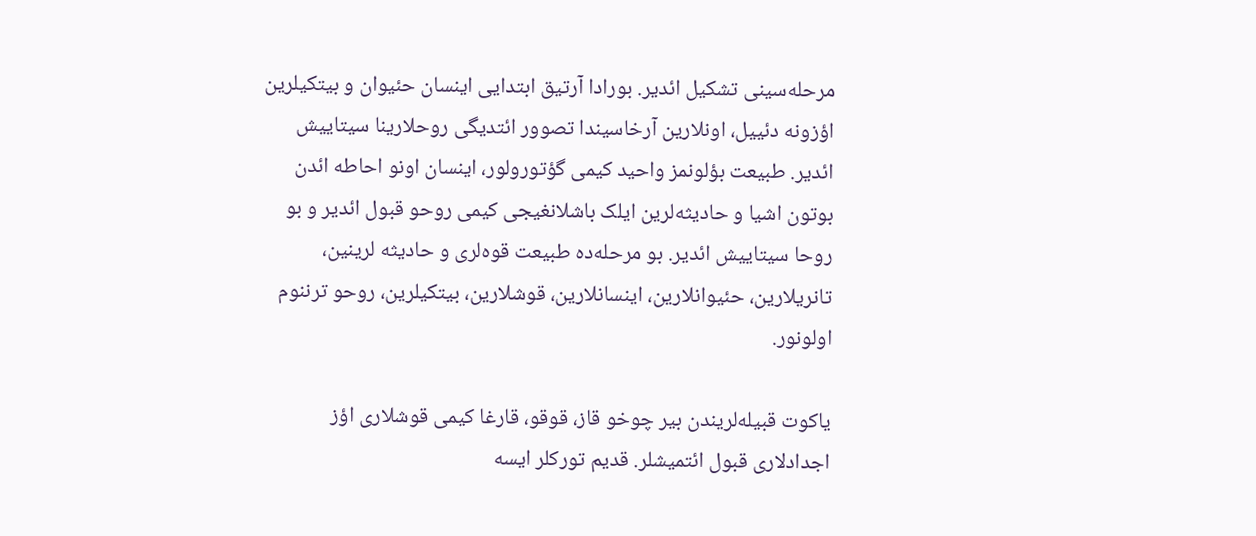مرحله‌سینی تشکیل ائدیر. بورادا آرتیق ابتدايى اینسان حئيوان و بیتکیلرین اؤزونه دئییل، اونلارین آرخاسیندا تصوور ائتديگى روحلارینا سیتاییش ائدیر. طبیعت بؤلونمز واحيد کیمی گؤتورولور، اینسان اونو احاطه ائد‌ن بوتون اشیا و حاديثه‌لرین ایلک باشلانغیجی کیمی روحو قبول ائدیر و بو روحا سیتاییش ائدیر. بو مرحله‌ده طبیعت قوه‌لری و حاديثه لرینین، تانريلارین، حئيوانلارین، اینسانلارین، قوشلارین، بیتکیلرین، روحو ترننوم اولونور.

یاکوت قبیله‌لریندن بیر چوخو قاز، قوقو، قارغا کیمی قوشلاری اؤز اجدادلاری قبول ائتمیشلر. قدیم تورکلر ایسه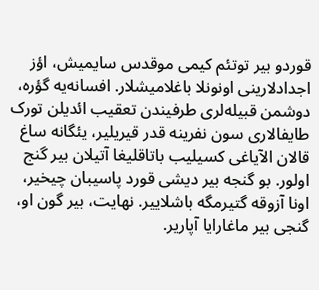قوردو بیر توتئم کیمی موقدس سایمیش، اؤز اجدادلارینی اونونلا باغلامیشلار. افسانه‌یه گؤره، دوشمن قبیله‌لری طرفيندن تعقیب ائديلن تورک طایفالاری سون نفرینه قدر قیریلیر، یئگانه ساغ قالان الآیاغی کسیلیب باتاقلیغا آتیلان بیر گنج اولور. بو گنجه بیر دیشی قورد پاسیبان چيخیر، اونا آزوقه گتيرمگه باشلاییر. نهایت، بیر گون او، گنجى بیر ماغارایا آپاریر.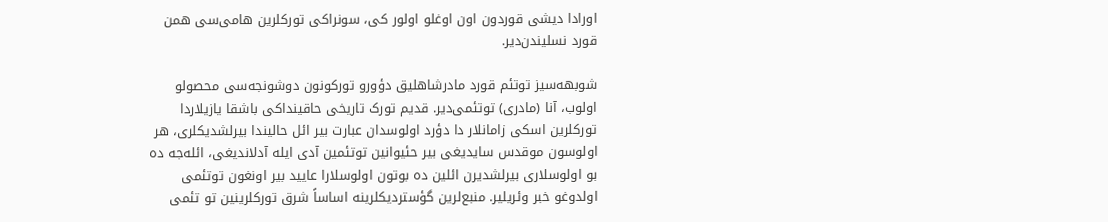اورادا دیشی قوردون اون اوغلو اولور کی، سونراکی تورکلرین هامی‌سی همن قورد نسلیندن‌دیر.

شوبهه‌سیز توتئم قورد مادرشاهلیق دؤورو تورکونون دوشونجه‌سی محصولو اولوب، آنا (مادری) توتئمى‌دیر. قدیم تورک تاریخی حاقینداکی باشقا یازیلاردا تورکلرین اسکی زامانلار دا دؤرد اولوسدان عبارت بیر ائل حالیندا بیرلشدیکلری، هر اولوسون موقدس سایدیغی بیر حئيوانین توتئمین آدی ایله آدلاندیغی، ائله‌جه ده بو اولوسلاری بیرلشدیر‌ن ائلین ده بوتون اولوسلارا عایید بیر اونغون توتئمى اولدوغو خبر وئریلیر. منبع‌لرین گؤستردیکلرینه اساساً شرق تورکلرینین تو تئمی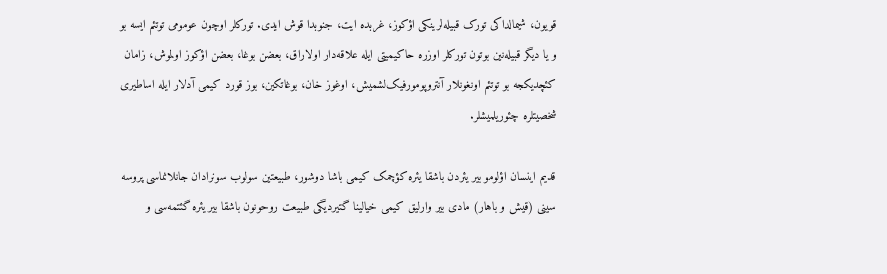قویون، شیمالداکی تورک قبیله‌لرینکی اؤکوز، غربده ایت، جنوبدا قوش ایدی. تورکلر اوچون عومومی توتئم ایسه بو و یا ديگر قبیله‌نین بوتون تورکلر اوزره حاکيمیتی ایله علاقه‌دار اولاراق، بعضن بوغا، بعضن اؤکوز اولموش، زامان کئچدیکجه بو توتئم اونغونلار آنتروپومورفیک‌لشمیش، اوغوز خان، بوغاتکین، بوز قورد کیمی آدلار ایله اساطيری شخصیتلره چئوریلمیشلر.

قدیم اینسان اؤلومو بیر یئردن باشقا یئره کؤچمک کیمی باشا دوشور، طبیعتین سولوب سونرادان جانلانماسی پروسه‌ سینی (قیش و باهار) مادی بیر وارلیق کیمی خیالینا گتیردیگی طبیعت روحونون باشقا بیر یئره گئتمه‌سی و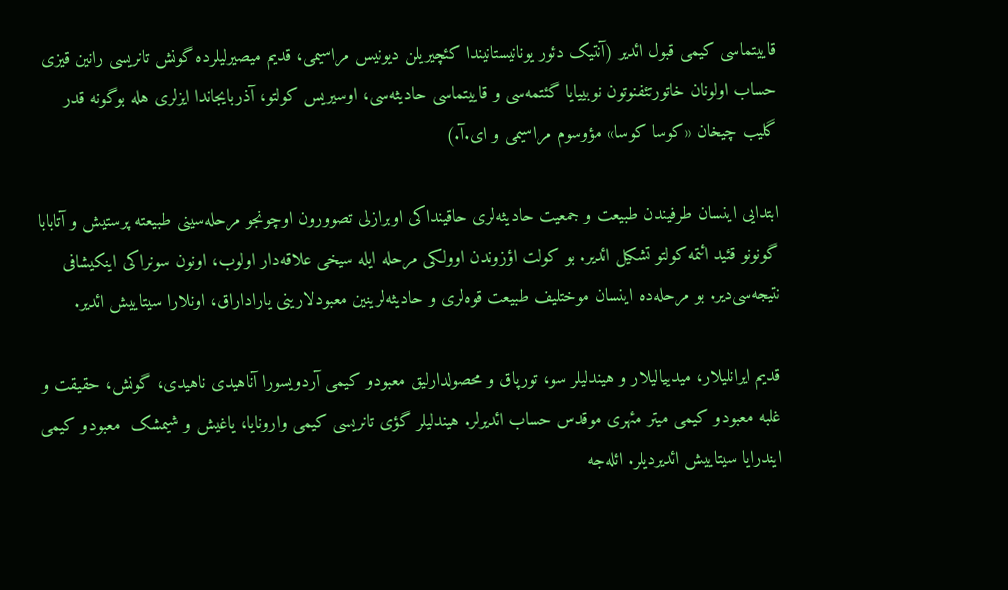قاییتماسی کیمی قبول ائدیر (آنتیک دئور یونانیستانیندا کئچیریلن دیونیس مراسيمی، قدیم ميصيرلیلرده گونش تانريسى رانین قیزی حساب اولونان خاتورتئفنوتون نوبییایا گئتمه‌سی و قاییتماسی حاديثه‌سی، اوسیریس کولتو، آذربایجاندا ایزلری هله بوگونه قدر گلیب چیخان «کوسا کوسا» مؤوسوم مراسیمی و اى.آ.)

ابتدايى اینسان طرفیندن طبیعت و جمعیت حاديثه‌لری حاقینداکی اوبرازلی تصوورون اوچونجو مرحله‌سینی طبیعته پرستیش و آتابابا گونونو قئید ائتمه کولتو تشکیل ائدیر. بو کولت اؤزوندن اوولکی مرحله ایله سیخی علاقه‌دار اولوب، اونون سونراکی اینکیشافی نتیجه‌سی‌دیر. بو مرحله‌ده اینسان موختلیف طبیعت قوه‌لری و حاديثه‌لرینین معبودلارینی یاراداراق، اونلارا سیتاییش ائدیر.

قدیم ایرانلیلار، میدییالیلار و هیندلیلر سو، تورپاق و محصولدارلیق معبودو کیمی آردویسورا آناهیدى ناهيدی، گونش، حقیقت و غلبه معبودو کیمی میتر مئهری موقدس حساب ائدیرلر. هیندلیلر گؤی تانريسى کیمی وارونایا، یاغیش و شیمشک  معبودو کیمی ایندرایا سیتاییش ائدیردیلر. ائله‌جه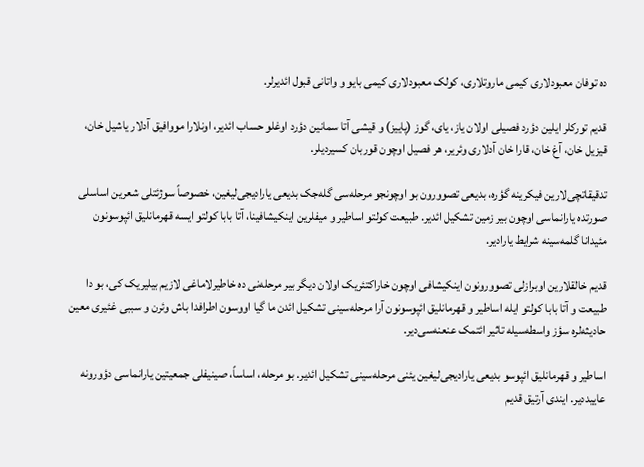ده توفان معبودلاری کیمی ماروتلاری، کولک معبودلاری کیمی بایو و واتانی قبول ائدیرلر.

قدیم تورکلر ایلین دؤرد فصيلی اولان یاز، یای، گوز (پاییز) و قیشی آتا سمانین دؤرد اوغلو حساب ائدیر، اونلارا مووافیق آدلار یاشیل خان، قیزیل خان، آغ خان، قارا خان آدلاری وئریر، هر فصیل اوچون قوربان کسیردیلر.

تدقیقاتچی‌لارین فیکرینه گؤره، بدیعی تصوورون بو اوچونجو مرحله‌سی گله‌جک بدیعی یارادیجی‌لیغین، خصوصاً سوژئتلی شعرین اساسلی صورتده یارانماسی اوچون بیر زمین تشکیل ائدیر. طبیعت کولتو اساطير و میفلرین اینکیشافینا، آتا بابا کولتو ایسه قهر‌مانلیق ائپوسونون مئیدانا گلمه‌سینه شرایط یارادیر.

قدیم خالقلارین اوبرازلی تصوورونون اینکیشافی اوچون خاراکتئریک اولان ديگر بیر مرحله‌نی ده خاطیرلاماغی لازیم بیلیریک کی، بو دا طبیعت و آتا بابا کولتو ایله اساطير و قهر‌مانلیق ائپوسونون آرا مرحله‌سینی تشکیل ائد‌ن ما گیا اووسون اطرافدا باش وئرن و سببی غئیری معین حاديثه‌لره سؤز واسطه‌سیله تاثیر ائتمک عنعنه‌سی‌دیر.

اساطير و قهرمانلیق ائپوسو بدیعی یارادیجی‌لیغین یئنی مرحله‌سینی تشکیل ائدیر. بو مرحله، اساساً، صینیفلی جمعیتین یارانماسی دؤورونه عاییددیر. ایندی آرتیق قدیم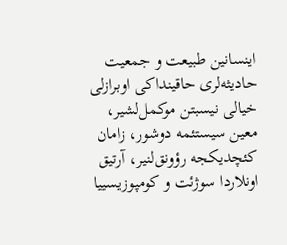اینسانین طبیعت و جمعیت حاديثه‌لری حاقینداکی اوبرازلی خیالی نیسبتن موکمل‌لشیر، معین سیستئمه دوشور، زامان کئچدیکجه رؤونق‌لنیر، آرتیق اونلاردا سوژئت و کومپوزیسییا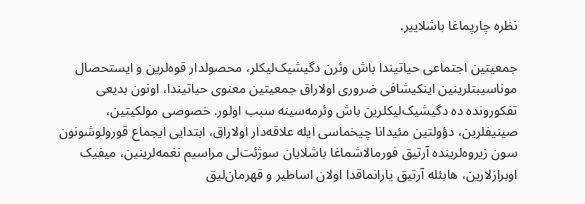نظره چارپماغا باشلاییر.

جمعیتین اجتماعی حیاتیندا باش وئرن دگیشیک‌لیکلر، محصولدار قوه‌لرین و ایستحصال موناسیبتلرینین اینکیشافی ضروری اولاراق جمعیتین معنوى حیاتیندا، اونون بدیعی تفکورونده ده دگيشيک‌لیکلرین باش وئرمه‌سینه سبب اولور. خصوصی مولکیتین، صینیفلرین، دؤولتین مئيدانا چیخماسی ایله علاقه‌دار اولاراق، ابتدايى ایجماع قورولوشونون سون زیروه‌لرینده آرتیق فورمالاشماغا باشلایان سوژئت‌لی مراسیم نغمه‌لرینین، میفیک اوبرازلارین، هابئله آرتیق یارانماقدا اولان اساطير و قهرمان‌لیق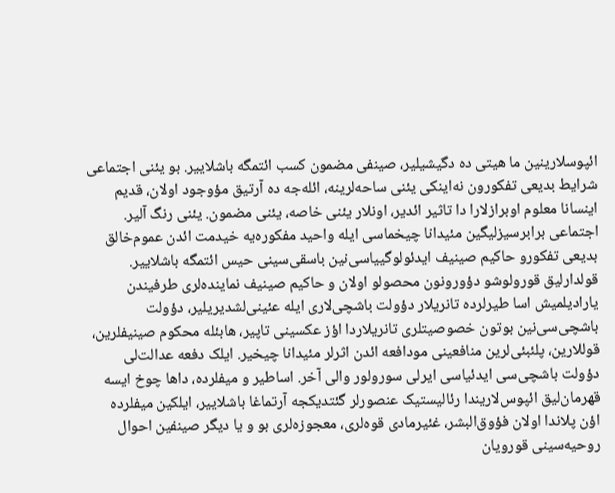ائپوسلارینین ما هیتی ده دگيشيلير، صینفی مضمون کسب ائتمگه باشلاییر. بو یئنی اجتماعی شرایط بدیعی تفکورون نه‌اينکى یئنی ساحه‌لرینه، ائله‌جه ده آرتیق مؤوجود اولان، قدیم اینسانا معلوم اوبرازلارا دا تاثير ائدیر، اونلار یئنی خاصه، یئنی مضمون. یئنی رنگ آلیر. اجتماعی برابرسیزلیگین مئيدانا چیخماسی ایله واحيد مفکوره‌یه خیدمت ائد‌ن عموم‌خالق بدیعی تفکورو حاکيم صینیف ایدئولوگییاسی‌نین باسقى‌سينى حيس ائتمگه باشلاییر. قولدارلیق قورولوشو دؤورونون محصولو اولان و حاکيم صینیف نماینده‌لری طرفیندن یارادیلمیش اسا طیرلرده تانريلار دؤولت باشچی‌لاری ایله عئینی‌لشدیریلیر، دؤولت باشچی‌سی‌نین بوتون خصوصیتلری تانريلاردا اؤز عکسینی تاپیر، هابئله محکوم صینیفلرین، قوللارین، پلئبئی‌لرین منافعینی مودافعه ائد‌ن اثرلر مئيدانا چیخیر. ایلک دفعه عدالت‌لی دؤولت باشچی‌سی ایدئیاسی ایر‌لی سورولور والى آخر. اساطير و میفلرده، داها چوخ ایسه قهرمان‌لیق ائپوس‌لاریندا رئالیستیک عنصورلر گئتدیکجه آرتماغا باشلاییر، ایلکین میفلرده اؤن پلاندا اولان فؤوق‌البشر، غئیرمادی قوه‌لری، معجوزه‌لری بو و یا ديگر صینفین احوال روحيه‌سینی قورویان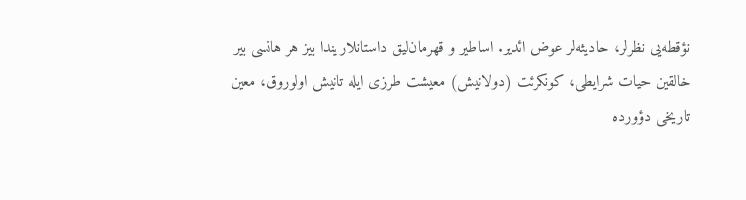نؤقطه‌يى نظرلر، حاديثه‌لر عوض ائدیر. اساطير و قهرمان‌لیق داستانلاریندا بیز هر هانسى بیر خالقین حیات شرایطی، کونکرئت (دولانيش) معیشت طرزی ایله تانیش اولوروق، معین تاریخی دؤورده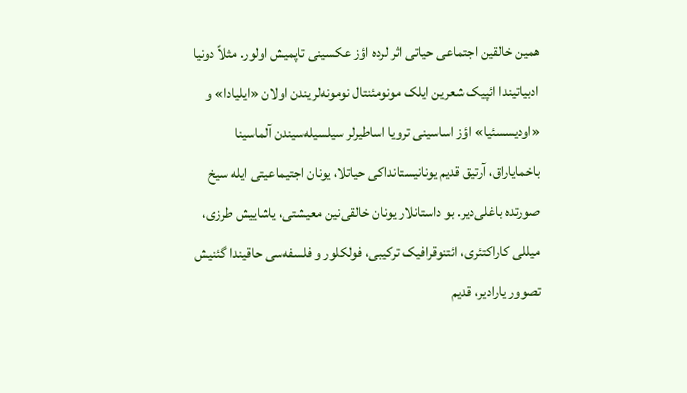همین خالقین اجتماعی حیاتی اثر لرده اؤز عکسینی تاپمیش اولور. مثلاً دونیا ادبیاتیندا ائپیک شعرین ایلک مونومئنتال نومونه‌لریندن اولان «ایلیادا» و «اودیسسئیا» اؤز اساسینی ترویا اساطيرلر سیلسیله‌سیندن آلماسینا باخمایاراق، آرتیق قدیم یونانیستانداکی حیاتلا، یونان اجتیماعیتی ایله سیخ صورتده باغلی‌دیر. بو داستانلار یونان خالقی‌نین معیشتی، یاشاییش طرزی، میللی کاراکتئری، ائتنوقرافیک ترکیبی، فولکلور و فلسفه‌سی حاقیندا گئنیش تصوور یارادیر، قدیم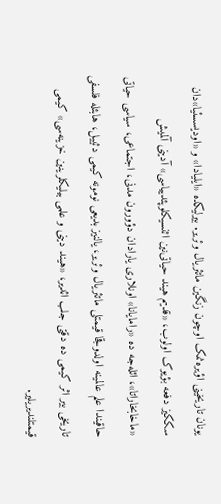یونان تاریخینی اؤیره‌نمک اوچون زنگین ماتئریال وئریر. بیرلیکده «ایلیادا» و «اودیسسئیا»دان سککیز دفعه بؤیوک اولوب، «قدیم هیند حیاتی‌نین ائنسیکلوپئدییاسی» آدینی آلمیش «ماخابخاراتا»، ائله‌جه ده «رامایانا» اونلاری یارادان دؤورون مدنى، اجتماعی، سیاسی حیاتی حاقیندا علم عالمینه اولدوقجا قیمتلی ماتئریال وئریر، یالنیز بدیعی نومونه کیمی دئییل، هابئله فلسفی تاریخی بیر اثر کیمی ده دقتی جلب ائدیر، «هیند دینی و علمی بیلیکلرینین خزینه‌سی» کیمی قیمتلندیریلیر.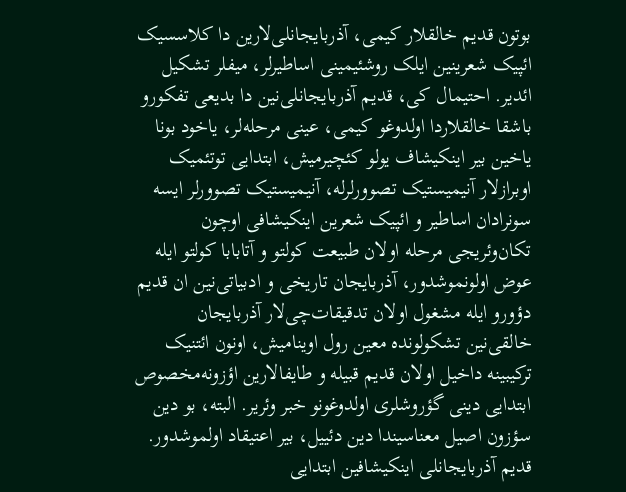بوتون قدیم خالقلار کیمی، آذربایجانلی‌لارین دا کلاسسیک ائپیک شعرینین ایلک روشئیمینی اساطيرلر، میفلر تشکیل ائدیر. احتیمال کی، قدیم آذربايجانلی‌نین دا بدیعی تفکورو باشقا خالقلاردا اولدوغو کیمی، عینی مرحله‌لر، یاخود بونا یاخین بیر اینکیشاف یولو کئچیرمیش، ابتدايى توتئمیک اوبرازلار آنیمیستیک تصوورلرله، آنیمیستیک تصوورلر ایسه سونرادان اساطير و ائپیک شعرین اینکیشافی اوچون تکان‌وئریجی مرحله اولان طبیعت کولتو و آتابابا کولتو ایله عوض اولونموشدور، آذربایجان تاریخی و ادبیاتی‌نین ان قدیم دؤورو ایله مشغول اولان تدقیقات‌چی‌لار آذربایجان خالقی‌نین تشکولونده معین رول اوینامیش، اونون ائتنیک ترکیبینه داخیل اولان قدیم قبیله و طایفالارین اؤزونه‌مخصوص ابتدايى دینی گؤروشلری اولدوغونو خبر وئریر. البته، بو دین سؤزون اصیل معناسیندا دین دئییل، بیر اعتیقاد اولموشدور. قدیم آذربایجانلی اینکیشافین ابتدايى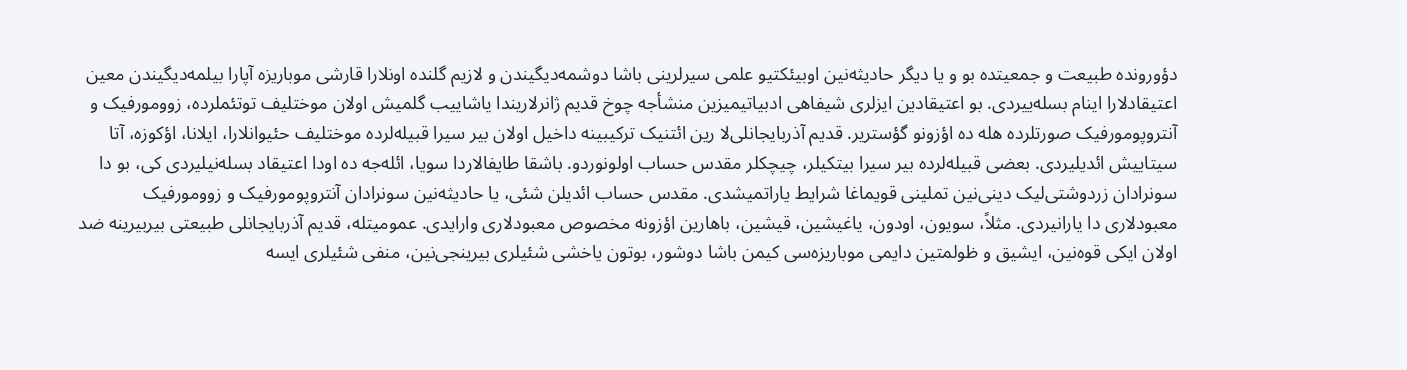دؤورونده طبیعت و جمعیتده بو و یا ديگر حاديثه‌نین اوبیئکتیو علمی سیرلرینی باشا دوشمه‌دیگیندن و لازیم گلنده اونلارا قارشی موباریزه آپارا بیلمه‌دیگيندن معین اعتیقادلارا اینام بسله‌ییردی. بو اعتیقادین ایزلری شیفاهی ادبیاتیمیزین منشأ‌جه چوخ قدیم ژانرلاریندا یاشاییب گلمیش اولان موختلیف توتئملرده، زوومورفیک و آنتروپومورفیک صورتلرده هله ده اؤزونو گؤستریر. قدیم آذربایجانلى‌لا رین ائتنیک ترکیبینه داخیل اولان بیر سیرا قبیله‌لرده موختلیف حئیوانلارا، ایلانا، اؤکوزه، آتا سیتاییش ائدیلیردی. بعضی قبیله‌لرده بیر سیرا بیتکیلر، چیچکلر مقدس حساب اولونوردو. باشقا طایفالاردا سویا، ائله‌جه ده اودا اعتیقاد بسله‌نیلیردی کی، بو دا سونرادان زردوشتی‌لیک دینی‌نین تملینی قویماغا شرایط یاراتمیشدی. مقدس حساب ائديلن شئی، یا حاديثه‌نین سونرادان آنتروپومورفیک و زوومورفیک معبودلاری دا یارانیردی. مثلاً، سویون، اودون، یاغیشین، قیشین، باهارین اؤزونه مخصوص معبودلاری وارايدی. عمومیتله، قدیم آذربایجانلی طبیعتی بیربیرینه ضد اولان ایکی قوه‌نین، ایشیق و ظولمتین دايمی موباریزه‌سی کیمن باشا دوشور، بوتون یاخشی شئیلری بیرینجی‌نین، منفی شئيلری ایسه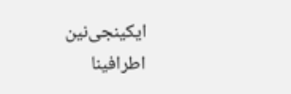ایکینجی‌نین اطرافینا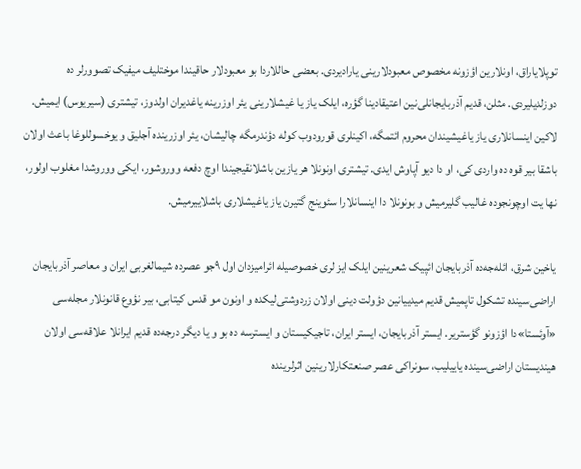توپلایاراق، اونلارین اؤزونه مخصوص معبودلارینی یارادیردی. بعضى حاللاردا بو معبودلار حاقیندا موختلیف میفیک تصوورلر ده دوزلدیلیردی. مثلن، قدیم آذربايجانلی‌نین اعتیقادینا گؤره، ایلک یاز یا غیشلارینی یئر اوزرینه یاغدیران اولدوز، تیشتری (سیریوس) ایمیش. لاکین اینسانلاری یاز یاغیشیندان محروم ائتمگه، اکینلری قورودوب کوله دؤندرمگه چالیشان، یئر اوزرینده آجلیق و یوخسوللوغا باعث اولان باشقا بیر قوه ده واردی کی، او دا دیو آپاوش ایدی. تیشتری اونونلا هر یازین باشلانقیجیندا اوچ دفعه ووروشور، ایکی ووروشدا مغلوب اولور، نها یت اوچونجوده غالیب گلیرمیش و بونونلا دا اینسانلارا سئوینج گتیرن یاز یاغیشلاری باشلاییرمیش.

یاخین شرق، ائله‌جه‌ده آذربایجان ائپیک شعرینین ایلک ایز لری خصوصیله ائرامیزدان اول ۹جو عصرده شیمالغربی ایران و معاصر آذربایجان اراضی‌سینده تشکول تاپمیش قدیم میدییانین دؤولت دینی اولان زردوشتی‌لیکده و اونون مو قدس کیتابی، بیر نؤوع قانونلار مجله‌سی «آوئستا»دا اؤزونو گؤستریر. ایستر آذربایجان، ایستر ایران، تاجیکیستان و ایسترسه ده بو و یا ديگر درجه‌ده قدیم ایرانلا علاقه‌سی اولان هیندیستان اراضی‌سینده یاییلیب، سونراکی عصر صنعتکارلارینین اثرلرینده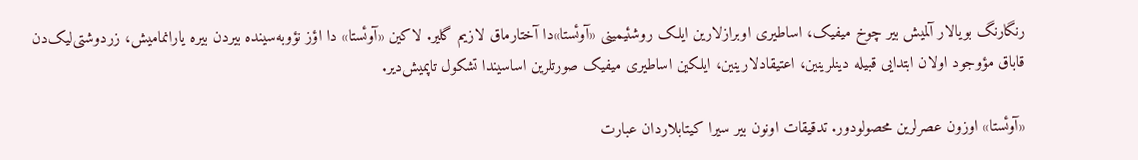رنگارنگ بویالار آلمیش بیر چوخ میفیک، اساطيری اوبرازلارین ایلک روشئیمینی «آوئستا»دا آختارماق لازیم گلیر. لاکین «آوئستا» دا اؤز نؤوبه‌سینده بیردن بیره یارانمامیش، زردوشتی‌لیک‌دن قاباق مؤوجود اولان ابتدايى قبیله دینلرینین، اعتیقادلارینین، ایلکین اساطيری میفیک صورتلرین اساسیندا تشکول تاپمیش‌دیر.

«آوئستا» اوزون عصرلرین محصولودور. تدقیقات اونون بیر سیرا کیتابلاردان عبارت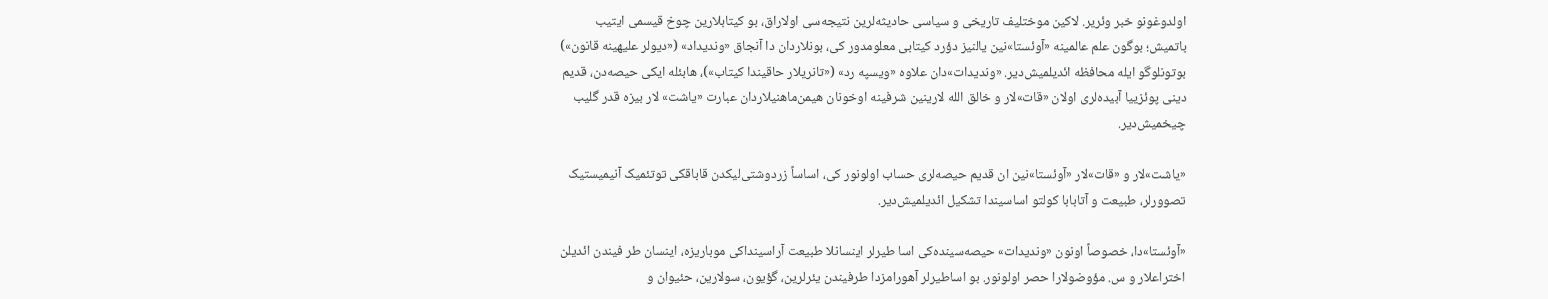اولدوغونو خبر وئریر. لاکین موختلیف تاریخی و سیاسی حاديثه‌لرین نتیجه‌سی اولاراق، بو کیتابلارین چوخ قیسمی ایتیب باتمیش؛ بوگون علم عالمینه «آوئستا»نین یالنیز دؤرد کیتابی معلومدور کی، بونلاردان دا آنجاق «وندیداد» («دیولر علیهینه قانون») بوتونلوگو ایله محافظه ائدیلمیش‌دیر. «وندیدات»دان علاوه «ویسپه رد» («تانريلار حاقیندا کیتاب»)، هابئله ایکی حیصه‌دن، قدیم دینی پوئزییا آبيده‌لری اولان «قات»لار و خالق الله لارینین شرفینه اوخونان هیمن‌ماهنیلاردان عبارت «یاشت» لار بیزه قدر گلیب چیخمیش‌دیر.

«یاشت»لار و «قات»لار «آوئستا»نین ان قدیم حیصه‌لری حساب اولونور کی، اساساً زردوشتی‌لیکدن قاباقکی توتئمیک آنیمیستیک تصوورلر، طبیعت و آتابابا کولتو اساسیندا تشکیل ائدیلمیش‌دیر.

«آوئستا»دا، خصوصاً اونون «وندیدات» حیصه‌سینده‌کی اسا طیرلر اینسانلا طبیعت آراسینداکی موباریزه، اینسان طر فیندن ائديلن اختراعلار و س. مؤوضولارا حصر اولونور. بو اساطيرلر آهورامزدا طرفیندن یئرلرین، گؤیون، سولارین، حئیوان و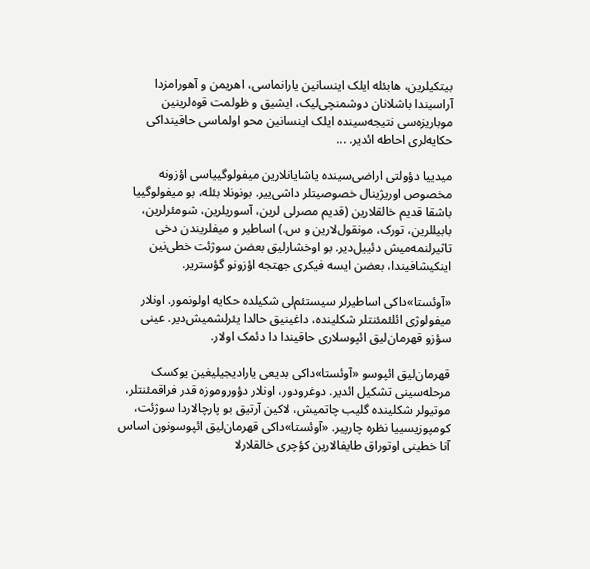بیتکیلرین، هابئله ایلک اینسانین یارانماسی، اهریمن و آهورامزدا آراسیندا باشلانان دوشمنچی‌لیک، ایشیق و ظولمت قوه‌لرینین موباریزه‌سی نتیجه‌سینده ایلک اینسانین محو اولماسی حاقینداکی حکایه‌لری احاطه ائدیر. ...

میدییا دؤولتی اراضی‌سینده یاشایانلارین میفولوگییاسی اؤزونه مخصوص اوریژینال خصوصیتلر داشی‌ییر. بونونلا بئله، بو میفولوگییا باشقا قدیم خالقلارین (قدیم مصرلی لرین، آسوریلرین، شومئرلرین، بابیللرین، تورک، مونقول‌لارین و س.) اساطير و میفلریندن دخی تاثيرلنمه‌میش دئییل‌دیر. بو اوخشارلیق بعضن سوژئت خطى‌نین اینکیشافیندا، بعضن ایسه فیکری جهتجه اؤزونو گؤستریر.

«آوئستا»داکی اساطيرلر سیستئم‌لی شکیلده حکایه اولونمور. اونلار میفولوژی ائلئمئنتلر شکلینده، داغینیق حالدا یئرلشمیش‌دیر. عینی سؤزو قهر‌مان‌لیق ائپوسلاری حاقیندا دا دئمک اولار.

قهر‌مان‌لیق ائپوسو «آوئستا»داکی بدیعی یارادیجیلیغین یوکسک مرحله‌سینی تشکیل ائدیر. دوغرودور، اونلار دؤوروموزه قدر فراقمئنتلر، موتیولر شکلینده گلیب چاتمیش، لاکین آرتیق بو پارچالاردا سوژئت، کومپوزيسيیا نظره چارپیر. «آوئستا»داکی قهرمان‌لیق ائپوسونون اساس آنا خطينی اوتوراق طایفالارین کؤچری خالقلارلا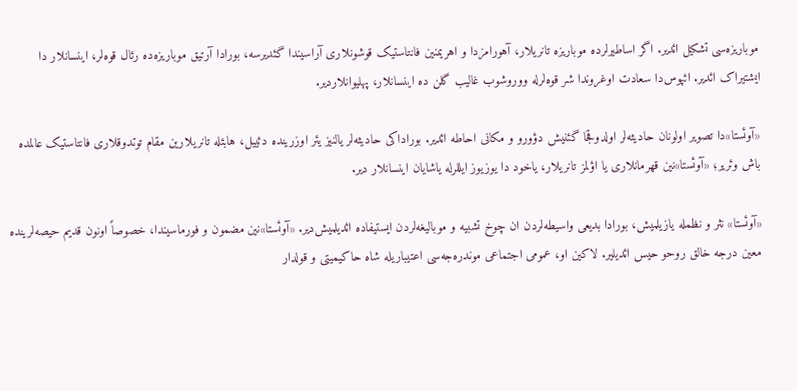موباریزه‌سی تشکیل ائدیر. اگر اساطيرلرده موباریزه تانريلار، آهورامزدا و اهریمنین فانتاستیک قوشونلاری آراسیندا گئدیرسه، بورادا آرتیق موباریزه‌ده رئال قوه‌لر، اینسانلار دا ایشتیراک ائدیر. ائپوس‌دا سعادت اوغروندا شر قوه‌لرله ووروشوب غالیب گلن ده اینسانلار، پهلیوانلاردیر.

«آوئستا»دا تصویر اولونان حاديثه‌لر اولدوقجا گئنیش دؤورو و مکانی احاطه ائدیر. بوراداکی حاديثه‌لر یالنیز یئر اوزرینده دئییل، هابئله تانريلارین مقام توتدوقلاری فانتاستیک عالمده باش وئریر؛ «آوئستا»نین قهر‌مانلاری یا اؤلمز تانريلار، یاخود دا یوزیوز ایللرله یاشایان اینسانلار دیر.

«آوئستا» نثر و نظمله یازیلمیش، بورادا بدیعی واسیطه‌لردن ان چوخ تشبیه و موبالیغه‌لردن ایستیفاده ائدیلمیش‌دیر. «آوئستا»نین مضمون و فورماسیندا، خصوصاً اونون قدیم حیصه‌لرینده معین درجه خالق روحو حيس ائدیلیر. لاکین او، عمومی اجتماعی موندره‌جه‌سی اعتیباریله شاه حاکیمیتی و قولدار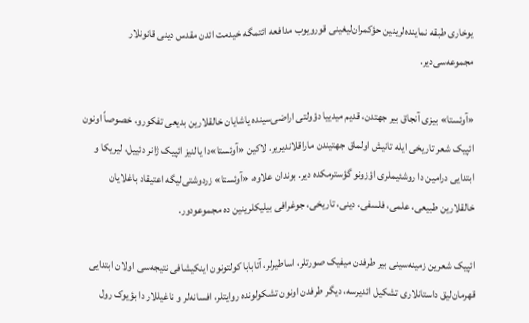یوخاری طبقه نماینده‌لرینین حؤکمران‌لیغینی قورویوب مدافعه ائتمگه خیدمت ائد‌ن مقدس دینی قانونلار مجموعه‌سی‌دیر.

«آوئستا» بیزی آنجاق بیر جهتدن، قدیم میدییا دؤولتی اراضی‌سینده یاشایان خالقلارین بدیعی تفکورو، خصوصاً اونون ائپیک شعر تاریخی ایله تانیش اولماق جهتیندن ماراقلاندیریر. لاکین «آوئستا»دا یالنیز ائپیک ژانر دئییل، لیریکا و ابتدايى درامین دا روشئیملری اؤزونو گؤسترمکده دیر. بوندان علاوه، «آوئستا» زردوشتی‌لیگه اعتیقاد باغلایان خالقلارین طبیعی، علمی، فلسفی، دینی، تاریخی، جوغرافی بیلیکلرینین ده مجموعودور.

ائپیک شعرین زمینه‌سینی بیر طرفدن میفیک صورتلر، اساطيرلر، آتابابا کولتونون اینکیشافی نتیجه‌سی اولان ابتدايی قهرمان‌لیق داستانلاری تشکیل ائدیرسه، ديگر طرفدن اونون تشکولونده روایتلر، افسانه‌لر و ناغیللار دا بؤیوک رول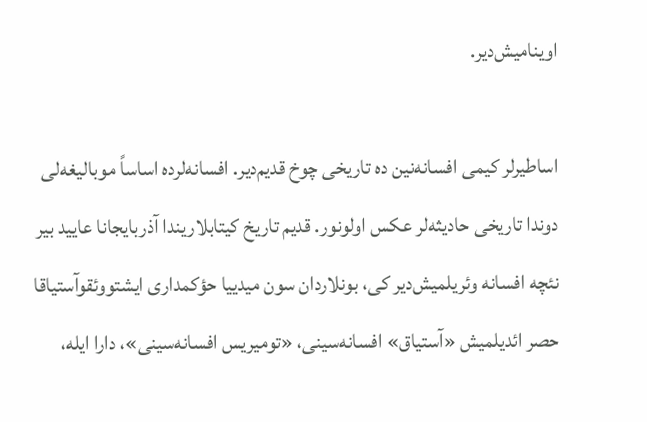اوینامیش‌دیر.

اساطيرلر کیمی افسانه‌نین ده تاریخی چوخ قدیم‌دیر. افسانه‌لرده اساساً موبالیغه‌لی دوندا تاریخی حاديثه‌لر عکس اولونور. قدیم تاریخ کیتابلاریندا آذربایجانا عایید بیر نئچه افسانه وئریلمیش‌دیر کی، بونلاردان سون میدییا حؤکمداری ایشتووئقوآستیاقا حصر ائدیلمیش «آستیاق» افسانه‌سینی، «تومیریس افسانه‌سینی»، دارا ایله،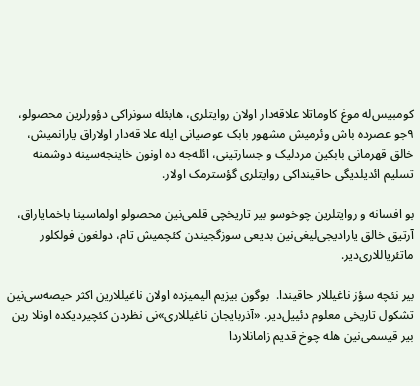کومبیس‌له موغ کاوماتلا علاقه‌دار اولان روایتلری، هابئله سونراکی دؤورلرین محصولو، ۹جو عصرده باش وئرمیش مشهور بابک عوصیانی ایله علا قه‌دار اولاراق یارانمیش، خالق قهرمانی بابکین مردلیک و جسارتینی، ائله‌جه ده اونون خاینجه‌سینه دوشمنه تسلیم ائدیلدیگی حاقینداکی روایتلری گؤسترمک اولار.

بو افسانه و روایتلرین چوخوسو بیر تاریخچی قلمی‌نین محصولو اولماسینا باخمایاراق، آرتیق خالق یارادیجی‌لیغی‌نین بدیعی سوزگجیندن کئچمیش تام، دولغون فولکلور ماتئریاللاری‌دیر.

بیر نئچه سؤز ناغیللار حاقیندا.  بوگون بیزیم الیمیزده اولان ناغیللارین اکثر حیصه‌سی‌نین تشکول تاریخی معلوم دئییل‌دیر. «آذربایجان ناغیللاری»نی نظردن کئچیردیکده اونلا رین بیر قیسمی‌نین هله چوخ قدیم زامانلاردا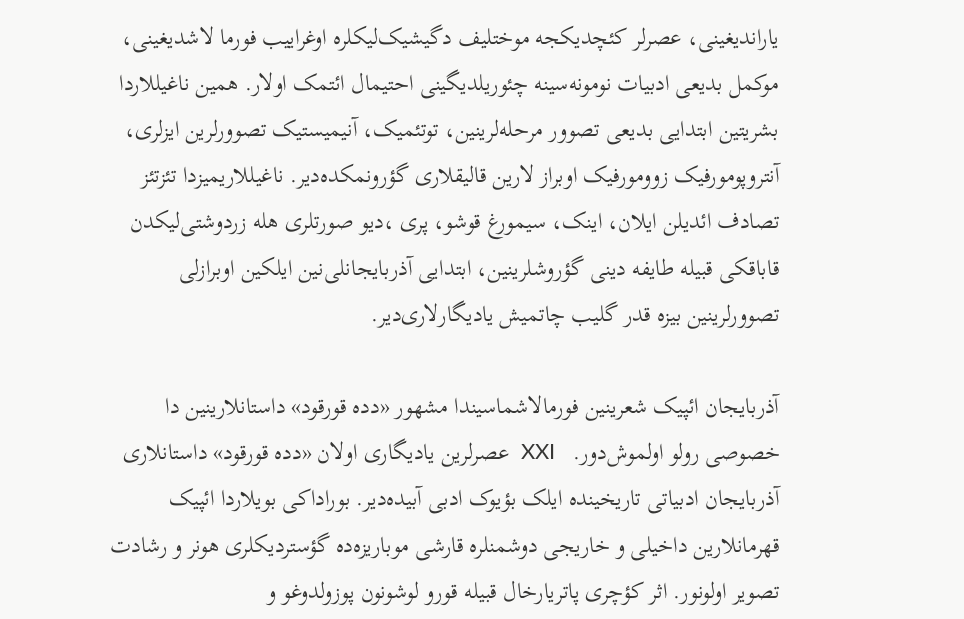یاراندیغینی، عصرلر کئچدیکجه موختلیف دگيشيک‌لیکلره اوغراییب فورما لاشدیغینی، موکمل بدیعی ادبیات نومونه‌سینه چئوریلدیگینی احتیمال ائتمک اولار. همین ناغیللاردا بشریتین ابتدايى بدیعی تصوور مرحله‌لرینین، توتئمیک، آنیمیستیک تصوورلرین ایزلری، آنتروپومورفیک زوومورفیک اوبراز لارین قالیقلاری گؤرونمکده‌دیر. ناغیللاریمیزدا تئزتئز تصادف ائديلن ایلان، اینک، سیمورغ قوشو، پری ،دیو صورتلری هله زردوشتی‌لیکدن قاباقکی قبیله طایفه دینی گؤروشلرینین، ابتدايى آذربايجانلی‌نین ایلکین اوبرازلی تصوورلرینین بیزه قدر گلیب چاتمیش یادیگارلاری‌دیر.

آذربایجان ائپیک شعرینین فورمالاشماسیندا مشهور «دده قورقود» داستانلارینین دا خصوصی رولو اولموش‌دور.   XXI  عصرلرین یادیگاری اولان «دده قورقود» داستانلاری آذربایجان ادبیاتی تاریخینده ایلک بؤیوک ادبی آبيده‌دیر. بوراداکی بویلاردا ائپیک قهرمانلارین داخیلی و خاریجی دوشمنلره قارشی موباریزه‌ده گؤستردیکلری هونر و رشادت تصویر اولونور. اثر کؤچری پاتریارخال قبیله قورو لوشونون پوزولدوغو و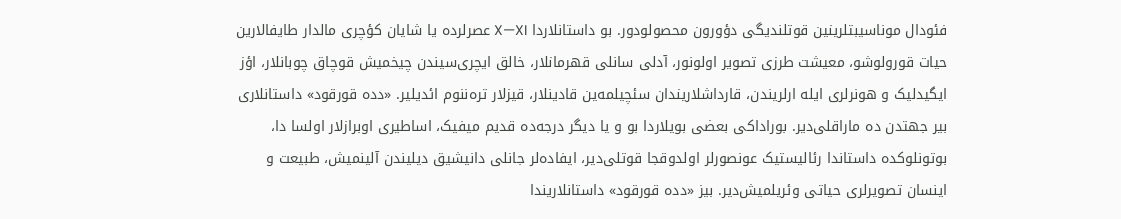فئودال موناسیبتلرینین قوتلندیگی دؤورون محصولودور. بو داستانلاردا X—XI عصرلرده یا شایان کؤچری مالدار طایفالارین حیات قورولوشو، معیشت طرزی تصویر اولونور، آدلی سانلی قهر‌مانلار، خالق ایچری‌سیندن چیخمیش قوچاق چوبانلار، اؤز ایگیدلیک و هونرلری ایله ارلریندن، قارداشلاریندان سئچیلمه‌ین قادینلار، قیزلار تره‌ننوم ائدیلیر. «دده قورقود» داستانلاری بیر جهتدن ده ماراقلی‌دیر. بوراداکی بعضى بویلاردا بو و یا ديگر درجه‌ده قدیم میفیک، اساطيری اوبرازلار اولسا دا، بوتونلوکده داستاندا رئالیستیک عونصورلر اولدوقجا قوتلی‌دیر، ایفاده‌لر جانلی دانیشیق دیلیندن آلینمیش، طبیعت و اینسان تصویرلری حیاتی وئریلمیش‌دیر. بیز «دده قورقود» داستانلاریندا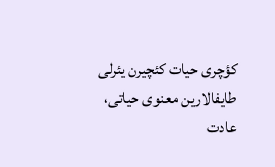کؤچری حیات کئچیر‌ن یئرلی طایفالارین معنوى حیاتی، عادت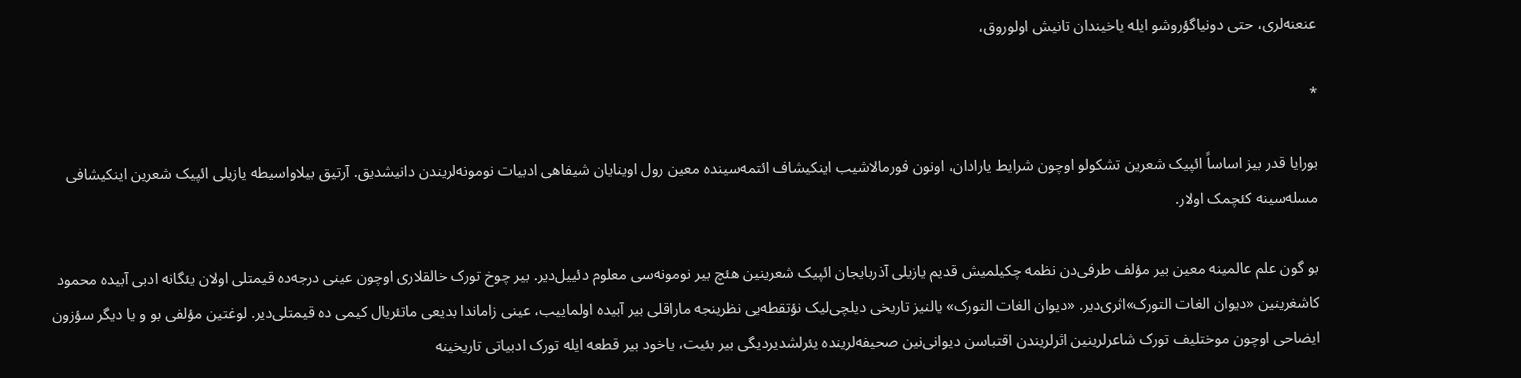عنعنه‌لری، حتی دونیاگؤروشو ایله یاخیندان تانیش اولوروق،

*

بورایا قدر بیز اساساً ائپیک شعرین تشکولو اوچون شرایط یارادان، اونون فورمالاشیب اینکیشاف ائتمه‌سینده معین رول اوینایان شیفاهی ادبیات نومونه‌لریندن دانیشدیق. آرتیق بیلاواسیطه یازیلی ائپیک شعرین اینکیشافی مسله‌سینه کئچمک اولار.

بو گون علم عالمینه معین بیر مؤلف طرفی‌دن نظمه چکیلمیش قدیم یازيلی آذربایجان ائپیک شعرینین هئچ بیر نومونه‌سی معلوم دئییل‌دیر. بیر چوخ تورک خالقلاری اوچون عینی درجه‌ده قیمتلی اولان یئگانه ادبی آبيده محمود کاشغرینین «دیوان الغات التورک»اثرى‌دير. «دیوان الغات التورک» یالنیز تاریخی دیلچی‌لیک نؤتقطه‌يى نظرینجه ماراقلی بیر آبيده اولماییب، عینی زاماندا بدیعی ماتئریال کیمی ده قیمتلی‌دیر. لوغتین مؤلفی بو و یا ديگر سؤزون ایضاحی اوچون موختلیف تورک شاعرلرینین اثرلریندن اقتباسن دیوانی‌نین صحیفه‌لرینده یئرلشدیردیگی بیر بئیت، یاخود بیر قطعه ایله تورک ادبیاتی تاریخینه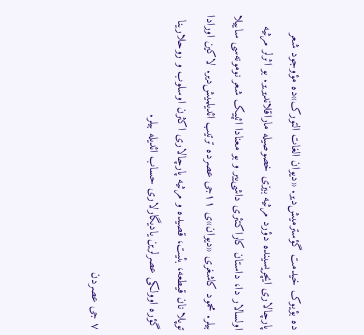ده بؤیوک خیدمت گؤسترمیش‌دیر. «دیوان الغات التورک»ده مؤوجود شعر پارچالاری ایچريسینده دؤرد مرثیه بیزی خصوصیله ماراقلاندیریر. بو اثرلر مرثیه اولسالار دا، داستان کاراکتئری داشی‌ییر و بو معنادا ائپیک شعر نومونه‌سی ساییلا بیلر. محمود کاشغری «دیوان»ى ۱۱جی عصرده ترتیب ائدیلمیش‌دیر. لاکین اورادا توپلا نان قيطعه، بئیت، قصیده و مرثیه پارچالاری اکثرن اوسلوب و روحلارینا گؤره اوولکی عصرلرین یادیگارلاری حساب ائدیله بیلر.

۷ جی عصردن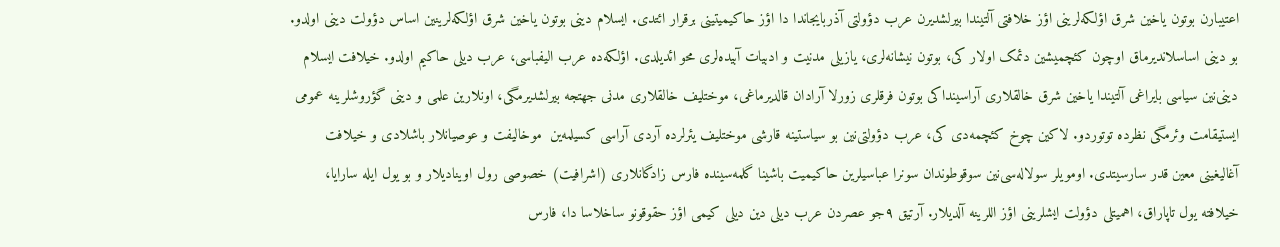اعتیبارن بوتون یاخین شرق اؤلکه‌لرینی اؤز خلافتی آلتیندا بیرلشدیرن عرب دؤولتی آذربایجاندا دا اؤز حاکيمیتینی برقرار ائتدی. ایسلام دینی بوتون یاخین شرق اؤلکه‌لرینین اساس دؤولت دینی اولدو. بو دینی اساسلاندیرماق اوچون کئچمیشین دئمک اولار کی، بوتون نیشانه‌لری، یازیلی مدنیت و ادبیات آبيده‌لری محو ائدیلدی. اؤلکه‌ده عرب الیفباسی، عرب دیلی حاکيم اولدو. خیلافت ایسلام دینی‌نین سیاسی بایراغی آلتیندا یاخین شرق خالقلاری آراسینداکی بوتون فرقلری زورلا آرادان قالدیرماغی، موختلیف خالقلاری مدنى جهتجه بیرلشدیرمگی، اونلارین علمی و دینی گؤروشلرینه عمومی ایستیقامت وئرمگی نظرده توتوردو. لاکین چوخ کئچمه‌دی کی، عرب دؤولتی‌نین بو سیاستینه قارشی موختلیف یئرلرده آردی آراسی کسیلمه‌ین  موخالیفت و عوصیانلار باشلادی و خیلافت آغالیغینی معین قدر سارسیتدی. اومویلر سولاله‌سی‌نین سوقوطوندان سونرا عباسیلرین حاکيمیت باشینا گلمه‌سینده فارس زادگانلاری (اشرافيت) خصوصی رول اوینادیلار و بو یول ایله سارایا، خیلافته یول تاپاراق، اهميتلى دؤولت ایشلرینی اؤز اللرینه آلدیلار. آرتیق ۹جو عصردن عرب دیلی دین دیلی کیمی اؤز حقوقونو ساخلاسا دا، فارس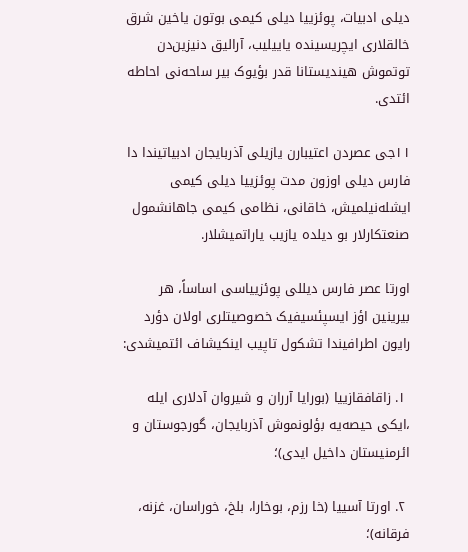دیلی ادبیات، پوئزییا دیلی کیمی بوتون یاخین شرق خالقلاری ایچريسینده یاییلیب، آرالیق دنیزین‌دن توتموش هیندیستانا قدر بؤیوک بیر ساحه‌نی احاطه ائتدی.

۱۱جی عصردن اعتیبارن یازیلی آذربایجان ادبیاتیندا دا فارس دیلی اوزون مدت پوئزییا دیلی کیمی ایشله‌نیلمیش، خاقانی، نظامی کیمی جاهانشمول صنعتکارلار بو دیلده یازیب یاراتمیشلار.

اورتا عصر فارس دیللی پوئزییاسی اساساً، هر بیرینین اؤز ایسپئسیفیک خصوصیتلری اولان دؤرد رایون اطرافیندا تشکول تاپیب اینکیشاف ائتمیشدی:

 ۱. زاقافقازییا (بورایا آرران و شیروان آدلاری ایله ،ایکی حیصه‌یه بؤلونموش آذربایجان، گورجوستان و ائرمنیستان داخیل ایدی)؛

 ۲. اورتا آسییا (خا رزم، بوخارا، بلخ، خوراسان، غزنه، فرقانه)؛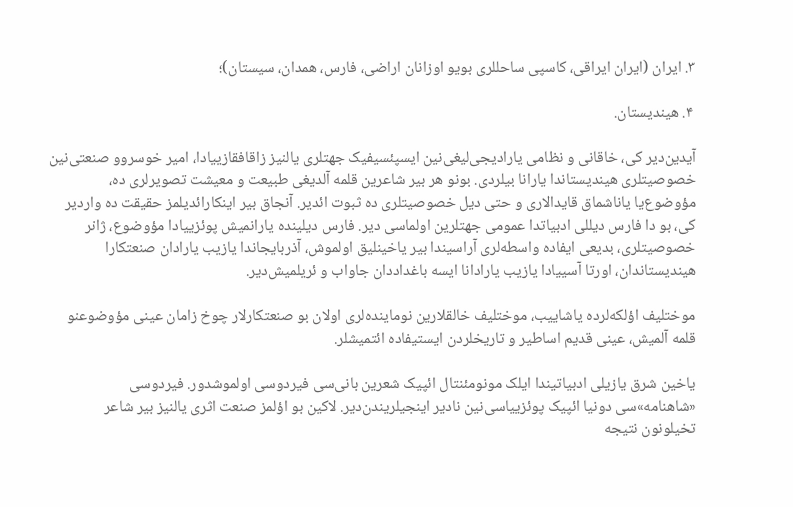۳. ایران (ایران ایراقی، کاسپی ساحللری بویو اوزانان اراضی، فارس، همدان، سیستان)؛

 ۴. هیندیستان.

آیدین‌دیر کی، خاقانی و نظامی یارادیجی‌لیغی‌نین ایسپئسیفیک جهتلری یالنیز زاقافقازییادا، امیر خوسروو صنعتی‌نین خصوصیتلری هیندیستاندا یارانا بیلردی. بونو هر بیر شاعرین قلمه آلدیغی طبیعت و معیشت تصویرلری ده، مؤوضوع‌يا یاناشماق قايدالاری و حتی دیل خصوصیتلری ده ثبوت ائدیر. آنجاق بیر اینکارائدیلمز حقیقت ده واردیر کی، بو دا فارس دیللی ادبیاتدا عمومی جهتلرین اولماسی دیر. فارس دیلینده یارانمیش پوئزییادا مؤوضوع، ژانر خصوصیتلری، بدیعی ایفاده واسطه‌لری آراسیندا بیر یاخینلیق اولموش، آذربایجاندا یازیب یارادان صنعتکارا هیندیستاندان، اورتا آسییادا یازیب یارادانا ایسه باغداددان جاواب و ئریلمیش‌دیر.

موختلیف اؤلکه‌لرده یاشاییب، موختلیف خالقلارین نوماینده‌لری اولان بو صنعتکارلار چوخ زامان عینی مؤوضوعنو قلمه آلمیش، عینی قدیم اساطير و تاریخلردن ایستیفاده ائتمیشلر.

یاخین شرق يازيلى ادبیاتیندا ایلک مونومئنتال ائپیک شعرین بانی‌سی فیردوسی اولموشدور. فیردوسی «شاهنامه»سی دونیا ائپیک پوئزییاسی‌نین نادیر اینجیلریندن‌دیر. لاکین بو اؤلمز صنعت اثری یالنیز بیر شاعر تخیلونون نتیجه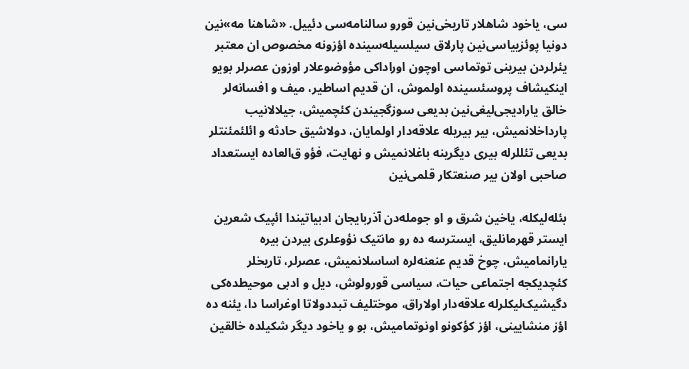سی، یاخود شاهلار تاریخی‌نین قورو سالنامه‌سی دئییل. «شاهنا مه»نین دونیا پوئزییاسی‌نین پارلاق سیلسیله‌سینده اؤزونه مخصوص ان معتبر یئرلردن بیرینی توتماسی اوچون اوراداکی مؤوضوعلار اوزون عصرلر بویو اینکیشاف پروسئسینده اولموش، ان قدیم اساطير، میف و افسانه‌لر خالق یارادیجی‌لیغی‌نین بدیعی سوزگجیندن کئچمیش، جیلالانیب پارداخلانمیش، بیر بیریله علاقه‌دار اولمایان، دولاشیق حادثه و ائلئمئنتلر بدیعی تئللر‌له بیری ديگرینه باغلانمیش و نهایت، فؤو ق‌العاده ایستعداد صاحبی اولان بیر صنعتکار قلمى‌نین

بئله‌لیکله، یاخین شرق و او جومله‌دن آذربایجان ادبیاتیندا ائپیک شعرین ایستر قهرمانلیق، ایسترسه ده رو مانتیک نؤوعلری بیردن بیره یارانمامیش، چوخ قدیم عنعنه‌لره اساسلانمیش، عصرلر، تاریخلر کئچدیکجه اجتماعی حیات، سیاسی قورولوش، دیل و ادبی موحیطده‌کی دگيشيک‌لیکلرله علاقه‌دار اولاراق، موختلیف تبددولاتا اوغراسا دا، یئنه ده اؤز منشایینی، اؤز کؤکونو اونوتمامیش، بو و یاخود ديگر شکیلده خالقین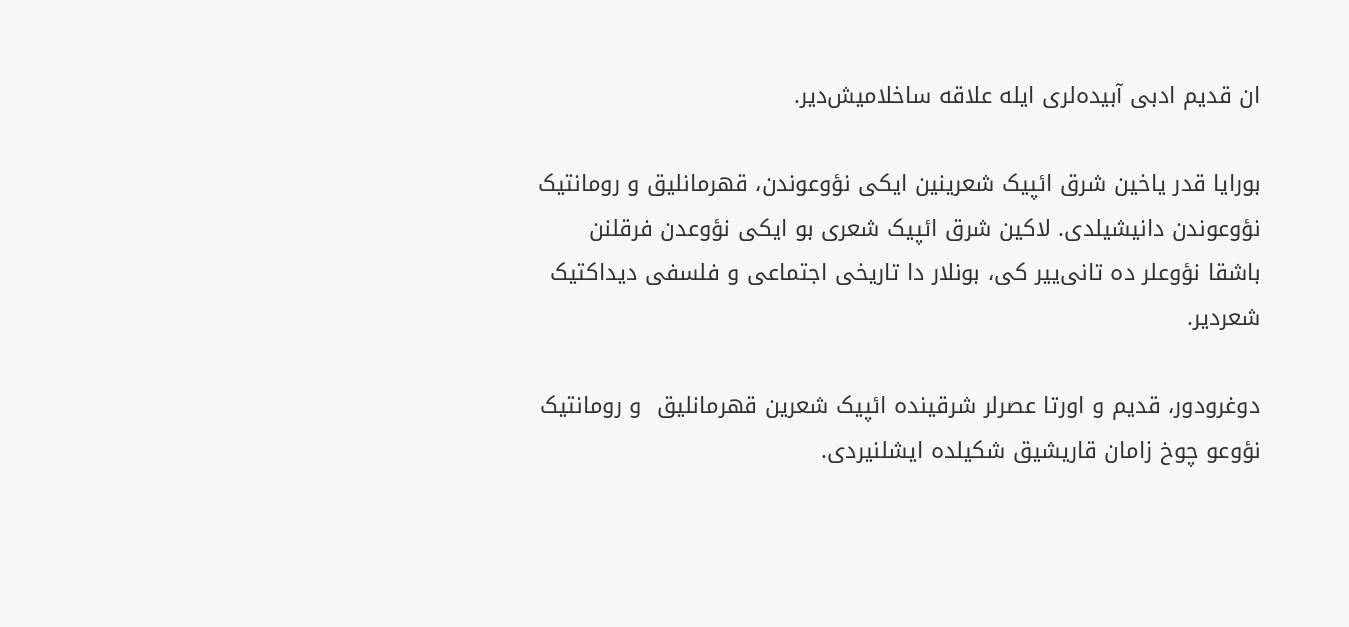ان قدیم ادبی آبيده‌لری ایله علاقه ساخلامیش‌دیر.

بورایا قدر یاخین شرق ائپیک شعرینین ایکی نؤوعوندن، قهرمانلیق و رومانتیک نؤوعوندن دانیشیلدی. لاکین شرق ائپیک شعری بو ایکی نؤوعدن فرقلنن باشقا نؤوعلر ده تانی‌ییر کی، بونلار دا تاریخی اجتماعی و فلسفی دیداکتیک شعردیر.

دوغرودور، قدیم و اورتا عصرلر شرقینده ائپیک شعرین قهرمانلیق  و رومانتیک نؤوعو چوخ زامان قاریشیق شکیلده ایشلنیردی.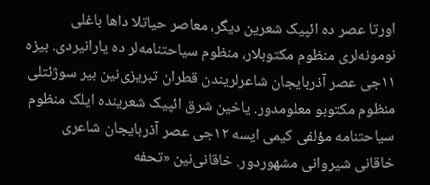اورتا عصر ده ائپیک شعرین ديگر، معاصر حیاتلا داها باغلی نومونه‌لری منظوم مکتوبلار، منظوم سیاحتنامه‌لر ده یارانیردی. بیزه ۱۱جی عصر آذربایجان شاعرلریندن قطران تبریزی‌نین بیر سوژئتلی منظوم مکتوبو معلومدور. یاخین شرق ائپیک شعرینده ایلک منظوم سیاحتنامه مؤلفی کیمی ایسه ۱۲جی عصر آذربایجان شاعری خاقانی شیروانی مشهوردور. خاقانی‌نین «تحفه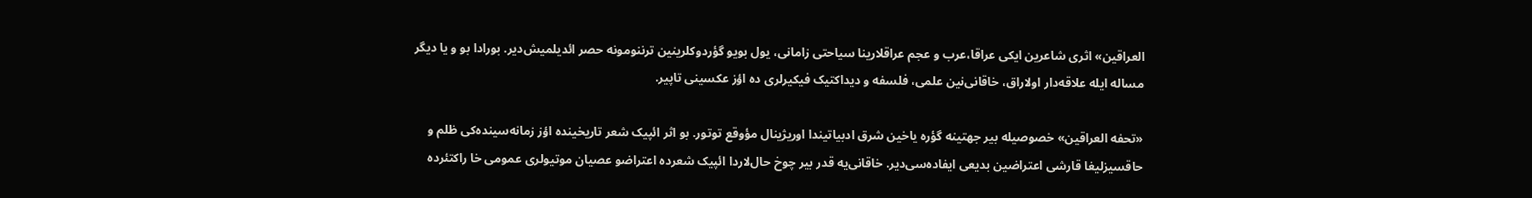العراقین» اثری شاعرین ایکی عراقا،عرب و عجم عراقلارینا سیاحتی زامانی، یول بویو گؤردوکلرینین ترننومونه حصر ائدیلمیش‌دیر. بورادا بو و یا ديگر مساله ایله علاقه‌دار اولاراق، خاقانی‌نین علمی، فلسفه و دیداکتیک فیکیرلری ده اؤز عکسینی تاپیر.

«تحفه العراقین» خصوصیله بیر جهتینه گؤره یاخین شرق ادبیاتیندا اوریژینال مؤوقع توتور. بو اثر ائپیک شعر تاریخینده اؤز زمانه‌سینده‌کی ظلم و حاقسیزلیغا قارشی اعتراضين بدیعی ایفاده‌سی‌دیر. خاقانی‌یه قدر بیر چوخ حال‌لاردا ائپیک شعرده اعتراضو عصیان موتیولری عمومی خا راکتئرده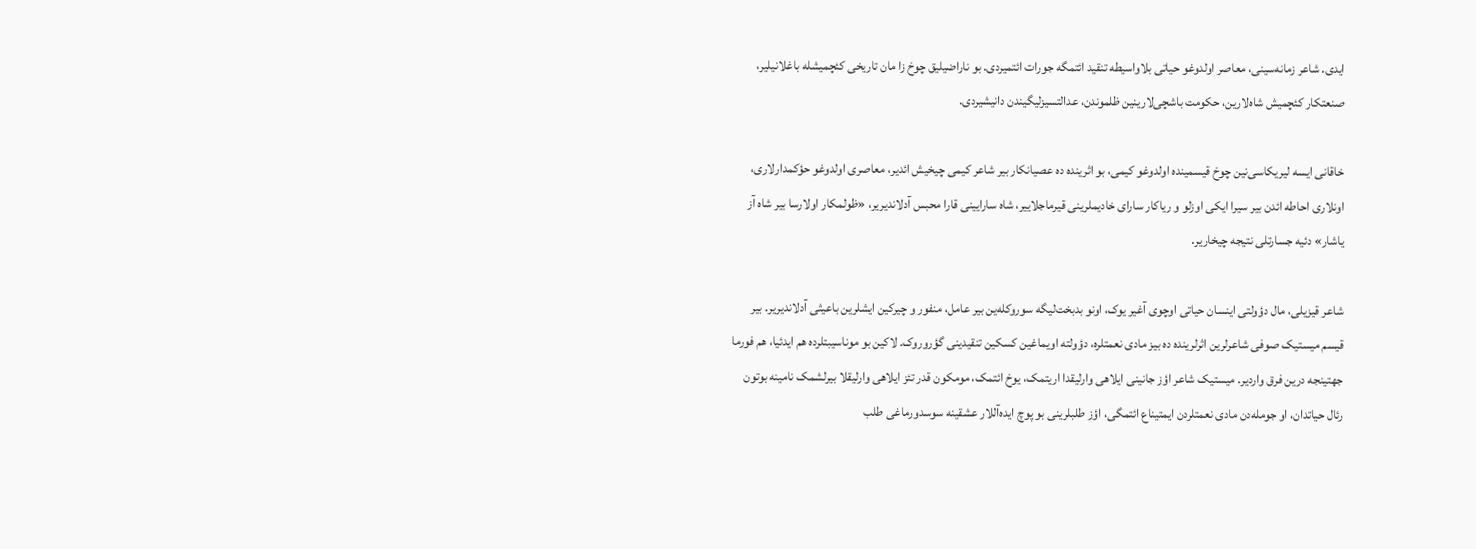ایدی. شاعر زمانه‌سینی، معاصر اولدوغو حیاتی بلاواسیطه تنقید ائتمگه جورات ائتمیردی. بو ناراضيلیق چوخ زا مان تاریخی کئچمیشله باغلانیلیر، صنعتکار کئچمیش شاه‌لارین، حکومت باشچی‌لارینین ظلموندن، عدالتسیزلیگیندن دانیشیردی.

خاقانی ایسه لیریکاسی‌نین چوخ قیسمینده اولدوغو کیمی، بو اثرینده ده عصیانکار بیر شاعر کیمی چیخیش ائدیر، معاصری اولدوغو حؤکمدارلاری، اونلاری احاطه ائد‌ن بیر سیرا ایکی اوزلو و ریاکار سارای خادیملرینی قیرماجلاییر، شاه سارایینی قارا محبس آدلاندیریر، «ظولمکار اولارسا بیر شاه آز یاشار» دئیه جسارتلی نتیجه چیخاریر.

شاعر قیزیلی، مال دؤولتی اینسان حیاتی اوچوی آغیر یوک، اونو بدبخت‌لیگه سوروکله‌ین بیر عامل، منفور و چیرکین ایشلرین باعيثی آدلاندیریر. بیر قیسم میستیک صوفی شاعرلرین اثرلرینده ده بیز مادی نعمتلره، دؤولته اویماغین کسکین تنقیدینی گؤروروک. لاکین بو موناسیبتلرده هم ایدئیا، هم فورما جهتینجه درین فرق واردیر. میستیک شاعر اؤز جانینی ایلاهی وارلیقدا اریتمک، یوخ ائتمک، مومکون قدر تئز ایلاهی وارلیقلا بیرلشمک نامینه بوتون رئال حیاتدان، او جومله‌دن مادی نعمتلردن ايمتیناع ائتمگی، اؤز طلبلرینی بو پوچ ایده‌آللار عشقینه سوسدورماغی طلب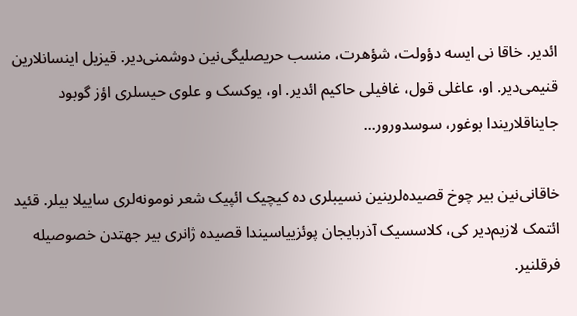ائدیر. خاقا نی ایسه دؤولت، شؤهرت، منسب حریصلیگى‌نین دوشمنی‌دیر. قیزیل اینسانلارین قنيمی‌دیر. او، عاغلی قول، غافیلی حاکيم ائدیر. او، یوکسک و علوی حيسلری اؤز گوبود جایناقلاریندا بوغور، سوسدورور...

خاقانی‌نین بیر چوخ قصیده‌لرینین نسیبلری ده کیچیک ائپیک شعر نومونه‌لری ساییلا بیلر. قئید ائتمک لازیم‌دیر کی، کلاسسیک آذربایجان پوئزییاسیندا قصیده ژانری بیر جهتدن خصوصیله فرقلنیر.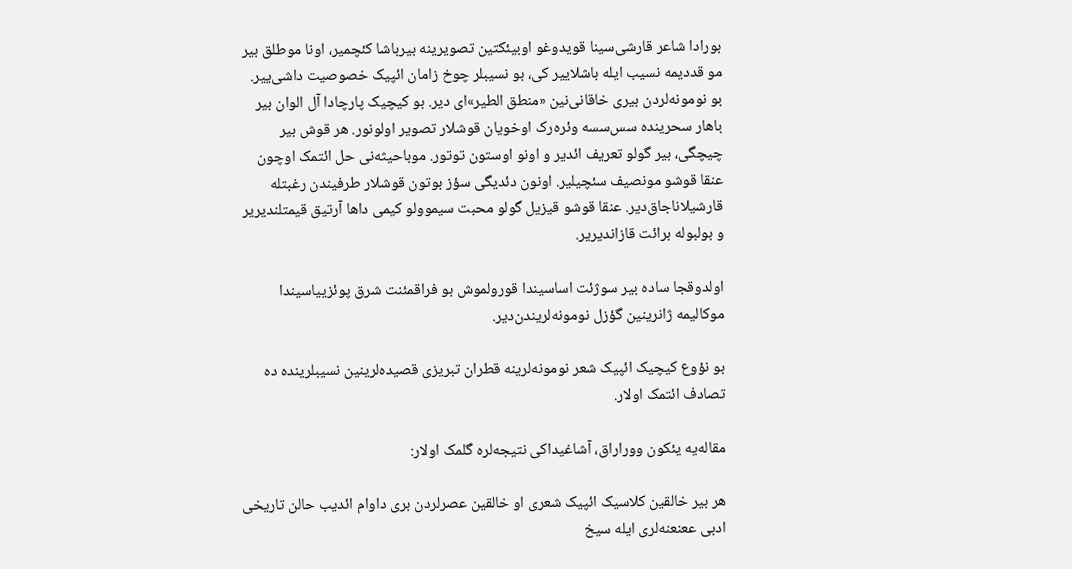بورادا شاعر قارشی‌سینا قو‌يدوغو اوبیئکتین تصویرینه بیرباشا کئچمیر، اونا موطلق بیر مو قددیمه نسیب ایله باشلاییر کی، بو نسیبلر چوخ زامان ائپیک خصوصیت داشی‌ییر. بو نومونه‌لردن بیری خاقانی‌نین «منطق الطير»ای دیر. بو کیچیک پارچادا آل الوان بیر باهار سحرینده سس‌سسه وئره‌رک اوخویان قوشلار تصویر اولونور. هر قوش بیر چیچگی، بیر گولو تعريف ائدیر و اونو اوستون توتور. موباحيثه‌نی حل ائتمک اوچون عنقا قوشو مونصیف سئچیلیر. اونون دئدیگی سؤز بوتون قوشلار طرفیندن رغبتله قارشیلاناجاق‌دیر. عنقا قوشو قیزیل گولو محبت سیموولو کیمی داها آرتیق قیمتلندیریر و بولبوله برائت قازاندیریر.

اولدوقجا ساده بیر سوژئت اساسیندا قورولموش بو فراقمئنت شرق پوئزییاسیندا موکالیمه ژانرینین گؤزل نومونه‌لریندن‌دیر.

بو نؤوع کیچیک ائپیک شعر نومونه‌لرینه قطران تبریزی قصیده‌لرینین نسیبلرینده ده تصادف ائتمک اولار.

مقاله‌یه یئکون ووراراق، آشاغیداکی نتیجه‌لره گلمک اولار:

هر بیر خالقین کلاسیک ائپیک شعری او خالقین عصرلردن بری داوام ائدیب حالن تاریخی ادبی ععنعنه‌لرى ایله سیخ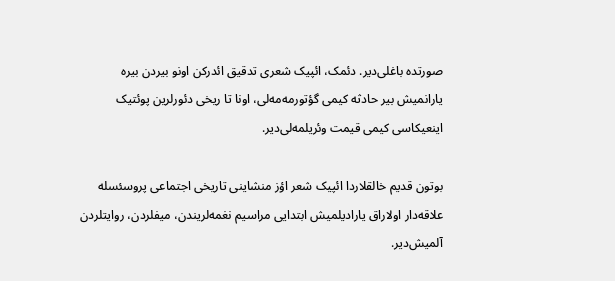صورتده باغلی‌دیر. دئمک، ائپیک شعری تدقیق ائدرکن اونو بیردن بیره یارانمیش بیر حادثه کیمی گؤتورمه‌مه‌لی، اونا تا ریخی دئورلرین پوئتیک اینعیکاسی کیمی قیمت وئریلمه‌لی‌دیر.

بوتون قدیم خالقلاردا ائپیک شعر اؤز منشاینی تاریخی اجتماعی پروسئسله علاقه‌دار اولاراق یارادیلمیش ابتدايى مراسیم نغمه‌لريندن، میفلردن، روایتلردن آلمیش‌دیر.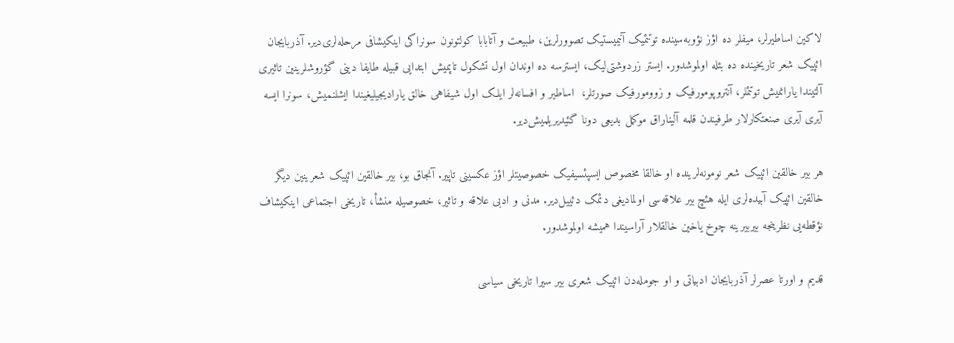لاکین اساطيرلر، میفلر ده اؤز نؤوبه‌سینده توتئمیک آنیمیستیک تصوورلرین، طبیعت و آتابابا کولتونون سونراکی اینکیشافی مرحله‌لری‌دیر. آذربایجان ائپیک شعر تاریخینده ده بئله اولموشدور. ایستر زردوشتی‌لیک، ایسترسه ده اوندان اول تشکول تاپمیش ابتدايى قبیله طایفا دینی گؤروشلرینین تاثيری آلتیندا یارانمیش توتئملر، آنتروپومورفیک و زوومورفیک صورتلر،  اساطير و افسانه‌لر ایلک اول شیفاهی خالق یارادیجیلیغیندا ایشلنمیش، سونرا ایسه آیری آیری صنعتکارلار طرفیندن قلمه آلیناراق موکمل بدیعی دونا گئیدیریلمیش‌دیر.

هر بیر خالقین ائپیک شعر نومونه‌لرینده او خالقا مخصوص ایسپئسیفیک خصوصیتلر اؤز عکسینی تاپیر. آنجاق بو، بیر خالقین ائپیک شعرینین ديگر خالقین ائپیک آبيده‌لری ایله هئچ بیر علاقه‌سی اولمادیغی دئمک دئییل‌دیر. مدنی و ادبی علاقه و تاثير، خصوصیله منشأ، تاریخی اجتماعی اینکیشاف نؤقطه‌يى نظرینجه بیربیرینه چوخ یاخین خالقلار آراسیندا همیشه اولموشدور.

قدیم و اورتا عصرلر آذربایجان ادبیاتی و او جومله‌دن ائپیک شعری بیر سیرا تاریخی سیاسی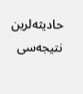حاديثه‌لرین نتیجه‌سی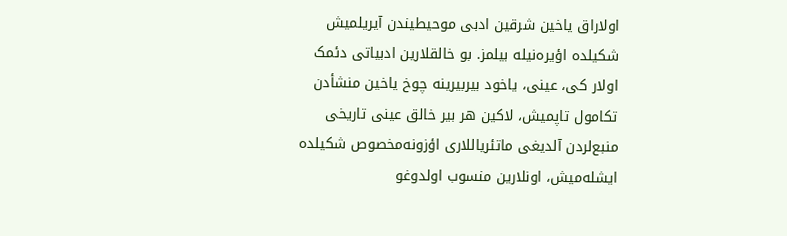اولاراق یاخین شرقین ادبی موحیطیندن آیریلمیش شکیلده اؤیره‌نیله بیلمز. بو خالقلارین ادبیاتی دئمک اولار کی، عینی، یاخود بیربیرینه چوخ یاخین منشأ‌دن تکامول تاپمیش، لاکین هر بیر خالق عینی تاریخی منبع‌لردن آلدیغی ماتئریاللاری اؤزونه‌مخصوص شکیلده ایشله‌میش، اونلارین منسوب اولدوغو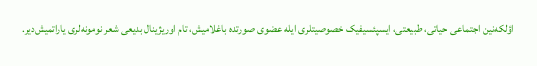اؤلکه‌نین اجتماعی حیاتی، طبیعتی، ایسپئسیفیک خصوصیتلری ایله عضوی صورتده باغلامیش، تام اوریژینال بدیعی شعر نومونه‌لری یاراتمیش‌دیر.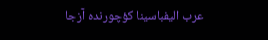عرب اليفباسينا کؤچورنده آزجا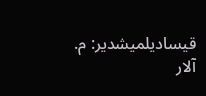قيساديلميشدير: م. آلار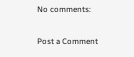No comments:

Post a Comment